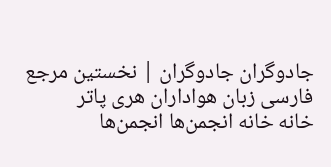جادوگران جادوگران | نخستین مرجع فارسی زبان هواداران هری پاتر
خانه خانه انجمن‌ها انجمن‌ها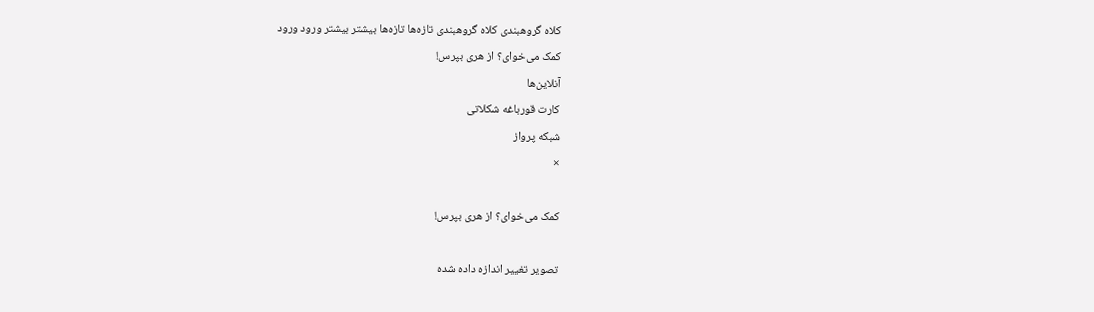کلاه گروهبندی کلاه گروهبندی تازه‌ها تازه‌ها بیشتر بیشتر ورود ورود
کمک می‌خوای؟ از هری بپرس!
آنلاین‌ها
کارت قورباغه شکلاتی
شبکه پرواز
×

کمک می‌خوای؟ از هری بپرس!

تصویر تغییر اندازه داده شده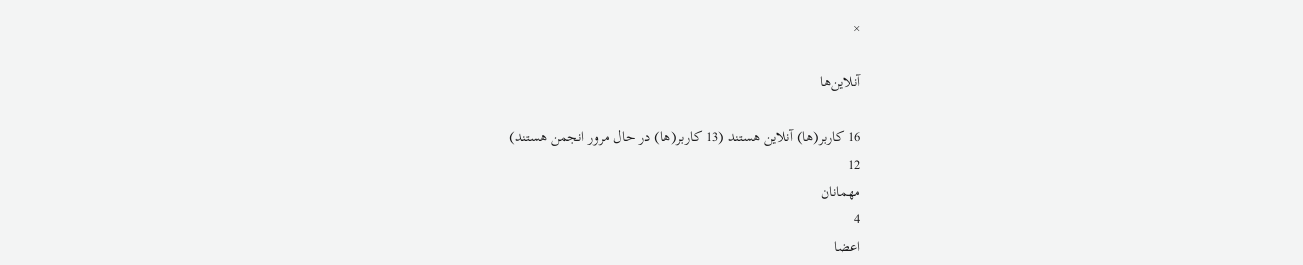×

آنلاین‌ها

16 کاربر(ها) آنلاین هستند (13 کاربر(ها) در حال مرور انجمن هستند)
12
مهمانان
4
اعضا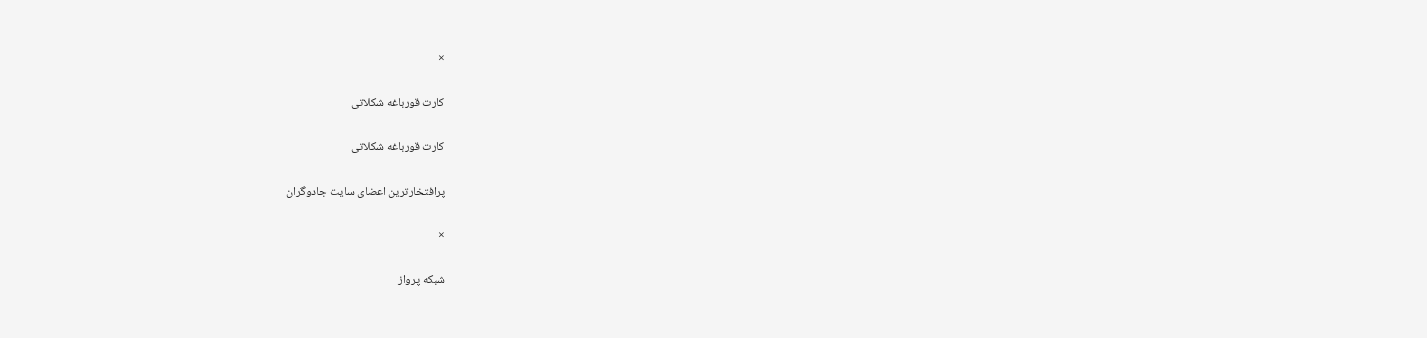×

کارت قورباغه شکلاتی

کارت قورباغه شکلاتی

پرافتخارترین اعضای سایت جادوگران

×

شبکه پرواز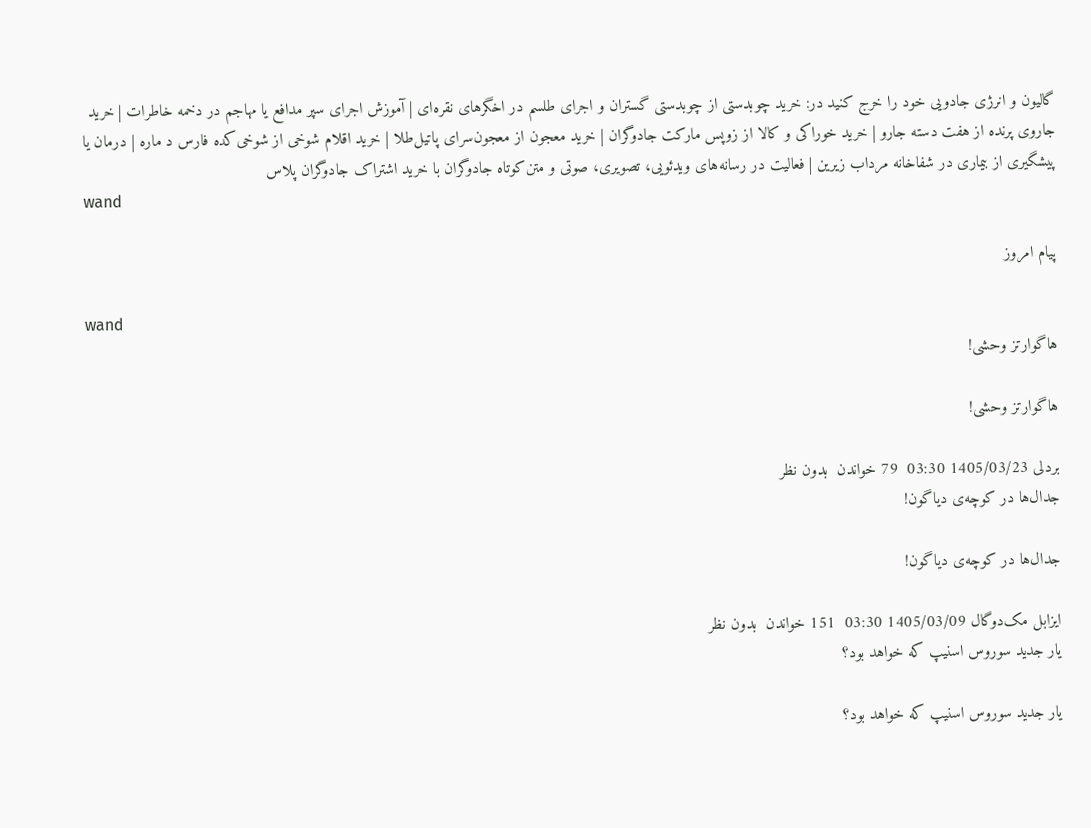گالیون‌ و انرژی‌ جادویی خود را خرج کنید در: خرید چوبدستی از چوبدستی گستران و اجرای طلسم در اخگرهای نقره‌ای | آموزش اجرای سپر مدافع یا مهاجم در دخمه خاطرات | خرید جاروی پرنده از هفت دسته جارو | خرید خوراکی و کالا از زوپس مارکت جادوگران | خرید معجون از معجون‌سرای پاتیل‌طلا | خرید اقلام شوخی از شوخی‌کده فارس د ماره | درمان یا پیشگیری از بیماری در شفاخانه مرداب زیرین | فعالیت در رسانه‌های ویدئویی، تصویری، صوتی و متن‌کوتاه‌ جادوگران با خرید اشتراک جادوگران پلاس
wand

پیام امروز

wand
هاگوارتز وحشی!

هاگوارتز وحشی!

بردلی 1405/03/23 03:30  79 خواندن  بدون نظر
جدال‌ها در کوچه‌ی دیاگون!

جدال‌ها در کوچه‌ی دیاگون!

ایزابل مک‌دوگال 1405/03/09 03:30  151 خواندن  بدون نظر
یار جدید سوروس اسنیپ که خواهد بود؟

یار جدید سوروس اسنیپ که خواهد بود؟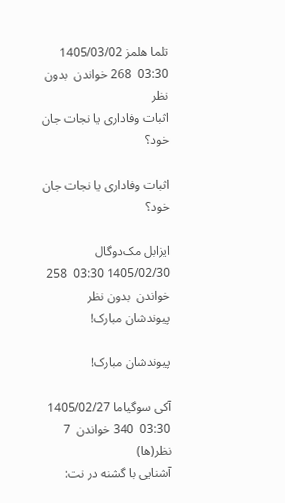تلما هلمز 1405/03/02 03:30  268 خواندن  بدون نظر
اثبات وفاداری یا نجات جان خود؟

اثبات وفاداری یا نجات جان خود؟

ایزابل مک‌دوگال 1405/02/30 03:30  258 خواندن  بدون نظر
پیوندشان مبارک!

پیوندشان مبارک!

آکی سوگیاما 1405/02/27 03:30  340 خواندن  7 نظر(ها)
آشنایی با گشنه در نت: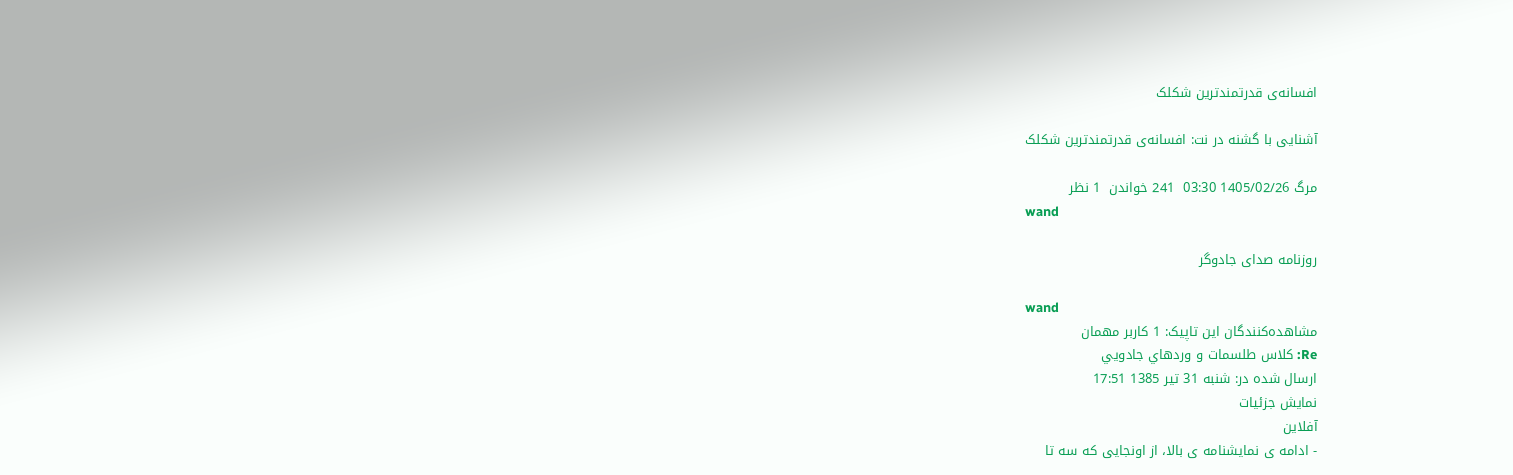افسانه‌ی قدرتمندترین شکلک

آشنایی با گشنه در نت: افسانه‌ی قدرتمندترین شکلک

مرگ 1405/02/26 03:30  241 خواندن  1 نظر
wand

روزنامه صدای جادوگر

wand
مشاهده‌کنندگان این تاپیک: 1 کاربر مهمان
Re: كلاس طلسمات و وردهاي جادويي
ارسال شده در: شنبه 31 تیر 1385 17:51
نمایش جزئیات
آفلاین
- ادامه ی نمایشنامه ی بالا، از اونجایی که سه تا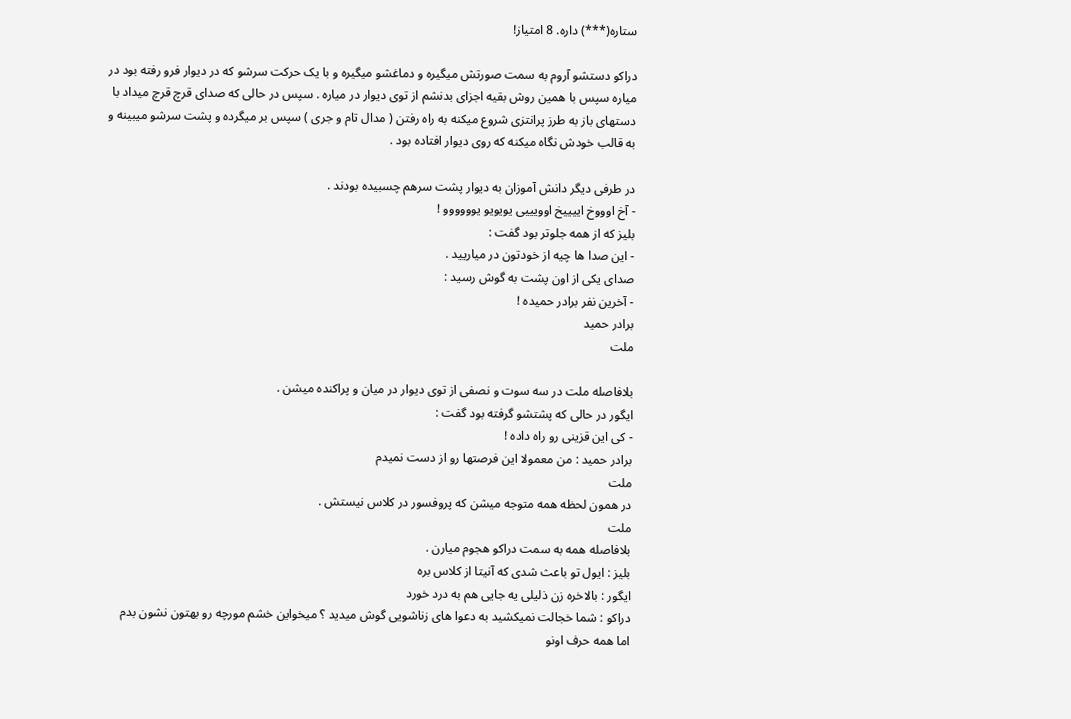ستاره(***) داره. 8 امتیاز!

دراکو دستشو آروم به سمت صورتش میگیره و دماغشو میگیره و با یک حرکت سرشو که در دیوار فرو رفته بود در میاره سپس با همین روش بقیه اجزای بدنشم از توی دیوار در میاره . سپس در حالی که صدای قرچ قرچ میداد با دستهای باز به طرز پرانتزی شروع میکنه به راه رفتن ( مدال تام و جری ) سپس بر میگرده و پشت سرشو میبینه و به قالب خودش نگاه میکنه که روی دیوار افتاده بود .

در طرفی دیگر دانش آموزان به دیوار پشت سرهم چسبیده بودند .
- آخ اوووخ اییییخ اوویییی یویویو یوووووو !
بلیز که از همه جلوتر بود گفت :
- این صدا ها چیه از خودتون در میاریید .
صدای یکی از اون پشت به گوش رسید :
- آخرین نفر برادر حمیده !
برادر حمید
ملت

بلافاصله ملت در سه سوت و نصفی از توی دیوار در میان و پراکنده میشن .
ایگور در حالی که پشتشو گرفته بود گفت :
- کی این قزینی رو راه داده !
برادر حمید : من معمولا این فرصتها رو از دست نمیدم
ملت
در همون لحظه همه متوجه میشن که پروفسور در کلاس نیستش .
ملت
بلافاصله همه به سمت دراکو هجوم میارن .
بلیز : ایول تو باعث شدی که آنیتا از کلاس بره
ایگور : بالاخره زن ذلیلی یه جایی هم به درد خورد
دراکو : شما خجالت نمیکشید به دعوا های زناشویی گوش میدید ؟ میخواین خشم مورچه رو بهتون نشون بدم
اما همه حرف اونو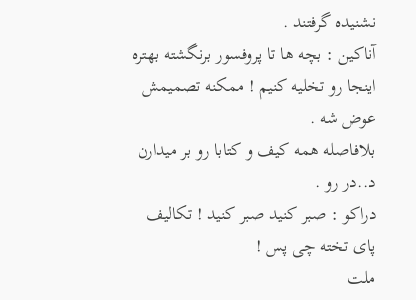نشنیده گرفتند .
آناکین : بچه ها تا پروفسور برنگشته بهتره اینجا رو تخلیه کنیم ! ممکنه تصمیمش عوض شه .
بلافاصله همه کیف و کتابا رو بر میدارن د..در رو .
دراکو : صبر کنید صبر کنید ! تکالیف پای تخته چی پس !
ملت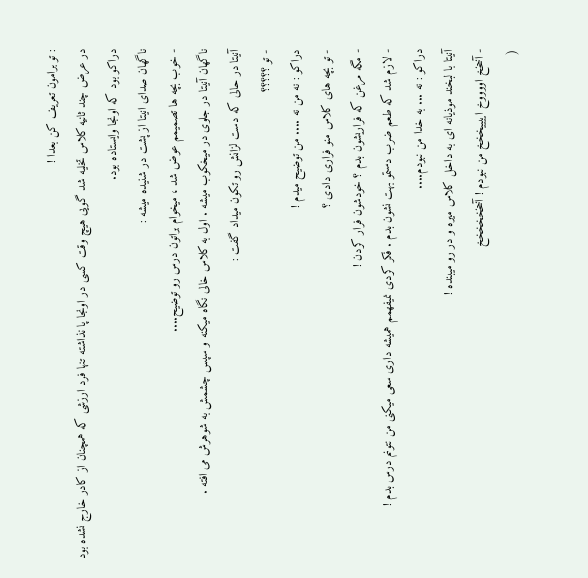: تو برامون تعریف کن بعدا !
در عرض چند ثانیه کلاس تخلیه شد گویی هیچ وقت کسی در اونجا پا نذاشته تنها فرد ارزشی که همچنان از کادر خارج نشده بود دراکو بود که اونجا وایستاده بود.
ناگهان صدای انیتا از پشت در شنیده میشه :
- خوب بچه ها تصمیمم عوض شد ، میخوام براتون درس رو توضیح....
ناگهان آنیتا در جلوی در میخکوب میشه . اول به کلاس خالی نگاه میکنه و سپس چشمش به شوهرش می افته .
آنیتا در حالی که دست لزانش رو تکون میداد گفت :
- تو ؟؟؟؟؟
دراکو : نه من نه .... من توضیح میدم !
- تو بچه های کلاس منو فراری دادی ؟
- مگه مرغن که فراریشون بدم ؟ خودشون فرار کردن !
- لازم شد که طعم ضرب دستمو بهت نشون بدم . فکر کردی نمیفهمم همیشه داری سعی میکنی من نتونم درس بدم !
دراکو : نه ... به خدا من نبودم....
آنیتا با لبخند موذیانه ای به داخل کلاس میره و در رو میبنده !
- آخخخ اووووخ اییییخخخ من نبودم ! آخخخخخخخ
(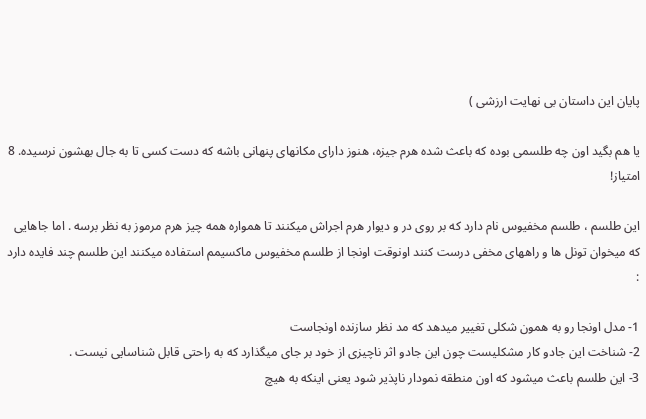پایان این داستان بی نهایت ارزشی )

یا هم بگید اون چه طلسمی بوده که باعث شده هرم جیزه، هنوز دارای مکانهای پنهانی باشه که دست کسی تا به جال بهشون نرسیده. 8 امتیاز!

این طلسم ، طلسم مخفیوس نام دارد که بر روی در و دیوار هرم اجراش میکنند تا همواره همه چیز هرم مرموز به نظر برسه . اما جاهایی که میخوان تونل ها و راههای مخفی درست کنند اونوقت اونجا از طلسم مخفیوس ماکسیمم استفاده میکنند این طلسم چند فایده دارد :

1- مدل اونجا رو به همون شکلی تغییر میدهد که مد نظر سازنده اونجاست
2- شناخت این جادو کار مشکلیست چون این جادو اثر ناچیزی از خود بر جای میگذارد که به راحتی قابل شناسایی نیست .
3- این طلسم باعث میشود که اون منطقه نمودار ناپذیر شود یعنی اینکه به هیچ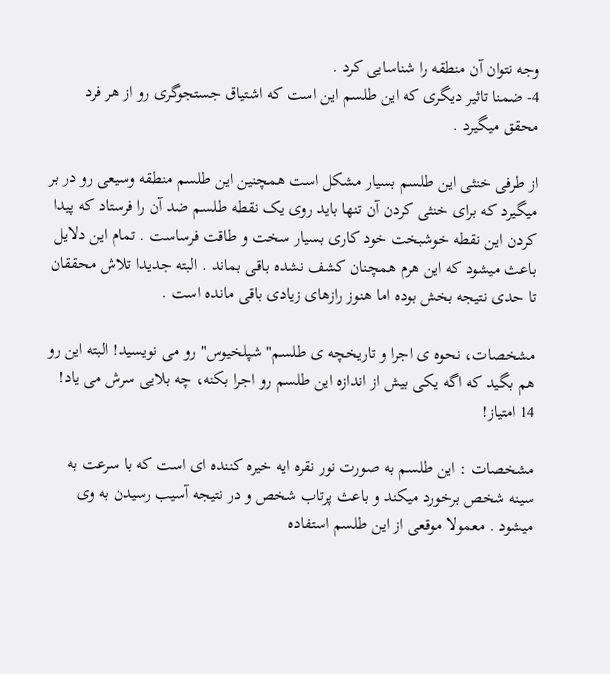وجه نتوان آن منطقه را شناسایی کرد .
4- ضمنا تاثیر دیگری که این طلسم این است که اشتیاق جستجوگری رو از هر فرد محقق میگیرد .

از طرفی خنثی این طلسم بسیار مشکل است همچنین این طلسم منطقه وسیعی رو در بر میگیرد که برای خنثی کردن آن تنها باید روی یک نقطه طلسم ضد آن را فرستاد که پیدا کردن این نقطه خوشبخت خود کاری بسیار سخت و طاقت فرساست . تمام این دلایل باعث میشود که این هرم همچنان کشف نشده باقی بماند . البته جدیدا تلاش محققان تا حدی نتیجه بخش بوده اما هنوز رازهای زیادی باقی مانده است .

مشخصات، نحوه ی اجرا و تاریخچه ی طلسم" شپلخیوس" رو می نویسید! البته این رو هم بگید که اگه یکی بیش از اندازه این طلسم رو اجرا بکنه، چه بلایی سرش می یاد! 14 امتیاز!

مشخصات : این طلسم به صورت نور نقره ایه خیره کننده ای است که با سرعت به سینه شخص برخورد میکند و باعث پرتاب شخص و در نتیجه آسیب رسیدن به وی میشود . معمولا موقعی از این طلسم استفاده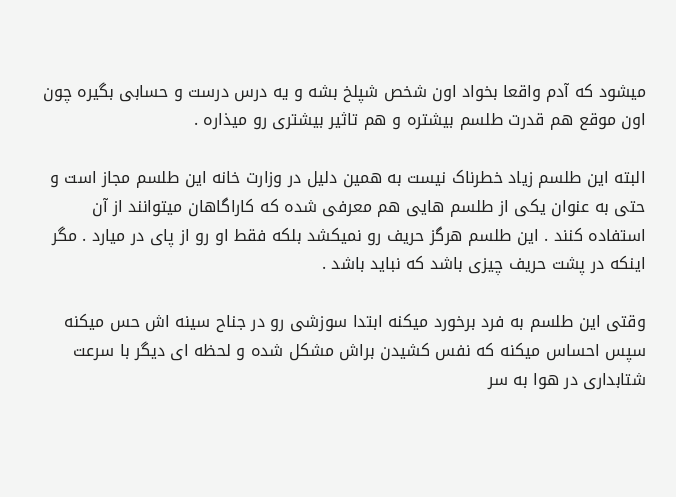میشود که آدم واقعا بخواد اون شخص شپلخ بشه و یه درس درست و حسابی بگیره چون اون موقع هم قدرت طلسم بیشتره و هم تاثیر بیشتری رو میذاره .

البته این طلسم زیاد خطرناک نیست به همین دلیل در وزارت خانه این طلسم مجاز است و حتی به عنوان یکی از طلسم هایی هم معرفی شده که کاراگاهان میتوانند از آن استفاده کنند . این طلسم هرگز حریف رو نمیکشد بلکه فقط او رو از پای در میارد . مگر اینکه در پشت حریف چیزی باشد که نباید باشد .

وقتی این طلسم به فرد برخورد میکنه ابتدا سوزشی رو در جناح سینه اش حس میکنه سپس احساس میکنه که نفس کشیدن براش مشکل شده و لحظه ای دیگر با سرعت شتابداری در هوا به سر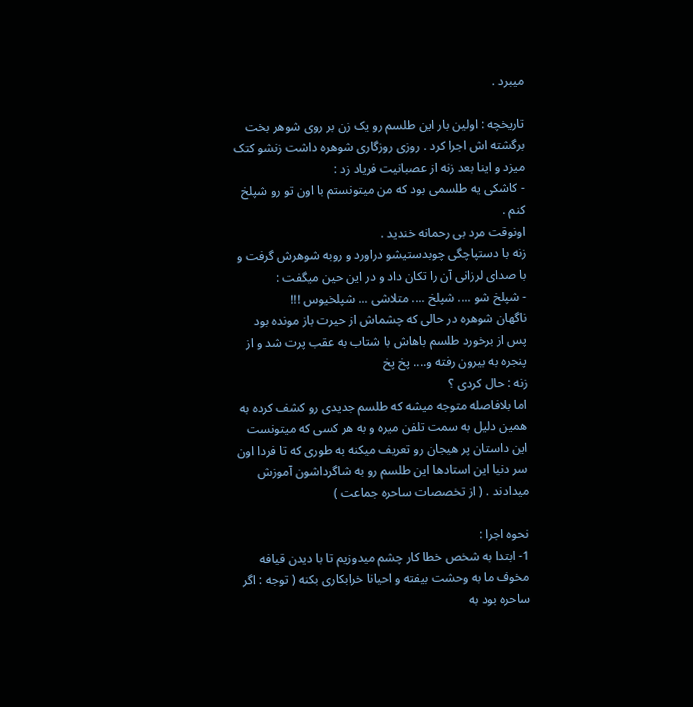میبرد .

تاریخچه : اولین بار این طلسم رو یک زن بر روی شوهر بخت برگشته اش اجرا کرد . روزی روزگاری شوهره داشت زنشو کتک میزد و اینا بعد زنه از عصبانیت فریاد زد :
- کاشکی یه طلسمی بود که من میتونستم با اون تو رو شپلخ کنم .
اونوقت مرد بی رحمانه خندید .
زنه با دستپاچگی چوبدستیشو دراورد و روبه شوهرش گرفت و با صدای لرزانی آن را تکان داد و در این حین میگفت :
- شپلخ شو .... شپلخ .... متلاشی ... شپلخیوس !!!
ناگهان شوهره در حالی که چشماش از حیرت باز مونده بود پس از برخورد طلسم باهاش با شتاب به عقب پرت شد و از پنجره به بیرون رفته و.... پخ پخ
زنه : حال کردی ؟
اما بلافاصله متوجه میشه که طلسم جدیدی رو کشف کرده به همین دلیل به سمت تلفن میره و به هر کسی که میتونست این داستان پر هیجان رو تعریف میکنه به طوری که تا فردا اون سر دنیا این استادها این طلسم رو به شاگرداشون آموزش میدادند . ( از تخصصات ساحره جماعت )

نحوه اجرا :
1- ابتدا به شخص خطا کار چشم میدوزیم تا با دیدن قیافه مخوف ما به وحشت بیفته و احیانا خرابکاری بکنه ( توجه : اگر ساحره بود به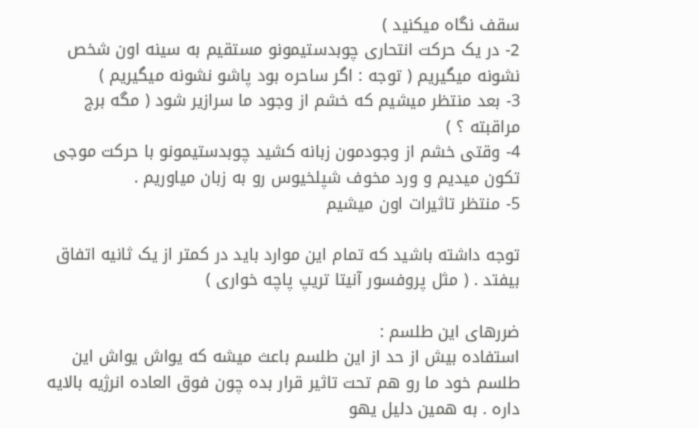سقف نگاه میکنید )
2- در یک حرکت انتحاری چوبدستیمونو مستقیم به سینه اون شخص نشونه میگیریم ( توجه : اگر ساحره بود پاشو نشونه میگیریم )
3- بعد منتظر میشیم که خشم از وجود ما سرازیر شود ( مگه برج مراقبته ؟ )
4- وقتی خشم از وجودمون زبانه کشید چوبدستیمونو با حرکت موجی تکون میدیم و ورد مخوف شپلخیوس رو به زبان میاوریم .
5- منتظر تاثیرات اون میشیم

توجه داشته باشید که تمام این موارد باید در کمتر از یک ثانیه اتفاق بیفتد . ( مثل پروفسور آنیتا تریپ پاچه خواری )

ضررهای این طلسم :
استفاده بیش از حد از این طلسم باعث میشه که یواش یواش این طلسم خود ما رو هم تحت تاثیر قرار بده چون فوق العاده انرژیه بالایه داره . به همین دلیل یهو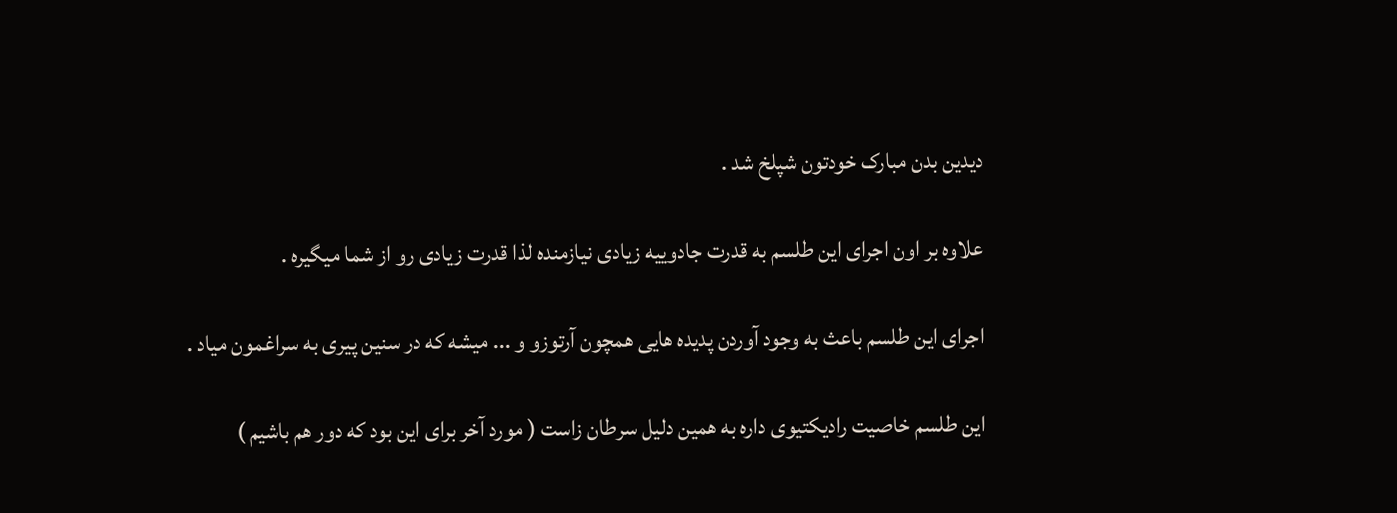دیدین بدن مبارک خودتون شپلخ شد .

علاوه بر اون اجرای این طلسم به قدرت جادوییه زیادی نیازمنده لذا قدرت زیادی رو از شما میگیره .

اجرای این طلسم باعث به وجود آوردن پدیده هایی همچون آرتوزو و ... میشه که در سنین پیری به سراغمون میاد .

این طلسم خاصیت رادیکتیوی داره به همین دلیل سرطان زاست ( مورد آخر برای این بود که دور هم باشیم )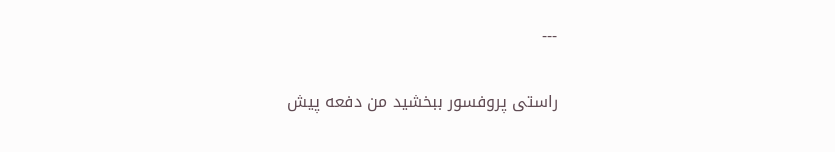---

راستی پروفسور ببخشید من دفعه پیش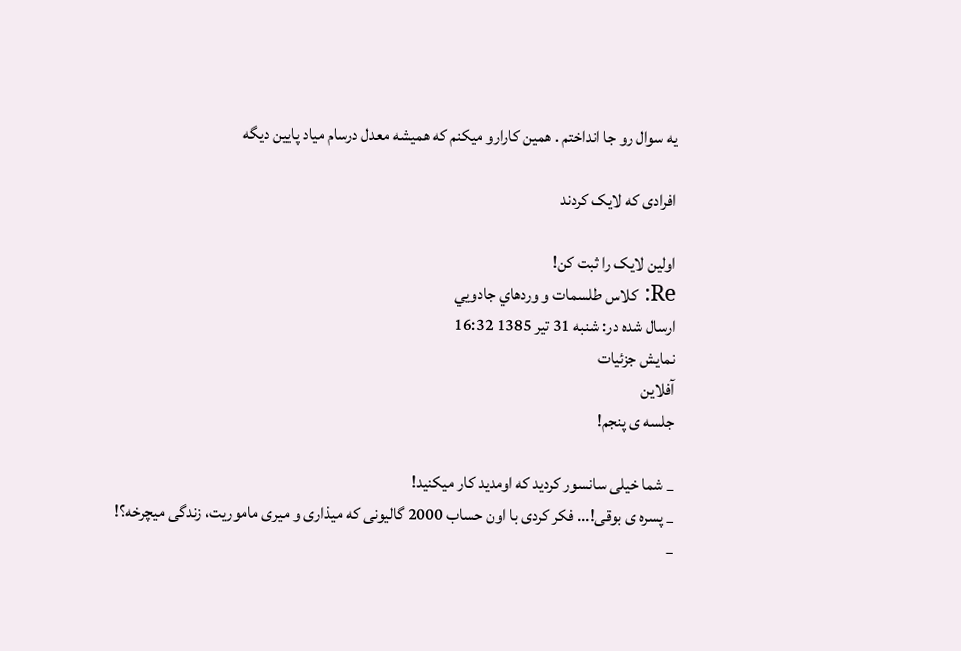یه سوال رو جا انداختم . همین کارارو میکنم که همیشه معدل درسام میاد پایین دیگه

افرادی که لایک کردند

اولین لایک را ثبت کن!
Re: كلاس طلسمات و وردهاي جادويي
ارسال شده در: شنبه 31 تیر 1385 16:32
نمایش جزئیات
آفلاین
جلسه ی پنجم!

_ شما خیلی سانسور کردید که اومدید کار میکنید!
_ پسره ی بوقی!... فکر کردی با اون حساب 2000 گالیونی که میذاری و میری ماموریت، زندگی میچرخه؟!
_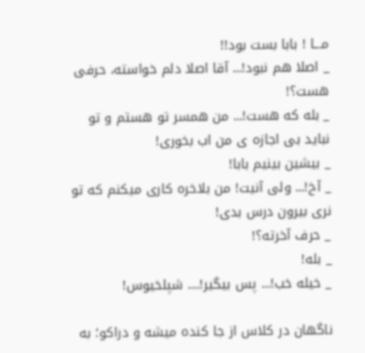مـــا ! بابا بست بود!!
_ اصلا هم نبود!... آقا اصلا دلم خواسته، حرفی هست؟!
_ بله که هست!... من همسر تو هستم و تو نباید بی اجازه ی من اب بخوری!
_ بیشین بینیم بابا!
_ آخ!... ولی آنیت! من بلاخره کاری میکنم که تو نری بیرون درس بدی!
_ حرف آخرته؟!
_ بله!
_ خیله خب!... پس بیگیر!.... شپلخیوس!

ناگهان در کلاس از جا کنده میشه و دراکو؛ به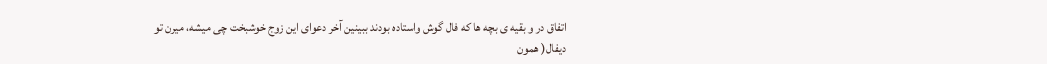اتفاق در و بقیه ی بچه ها که فال گوش واستاده بودند ببینین آخر دعوای این زوج خوشبخت چی میشه، میرن تو دیفال( همون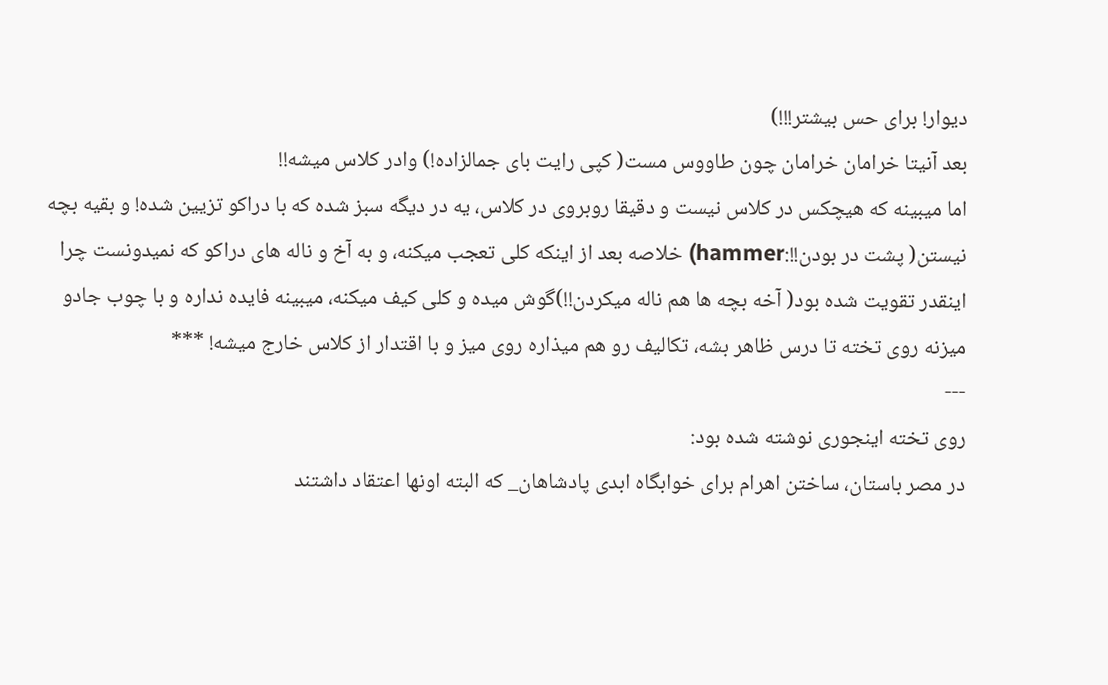دیوار! برای حس بیشتر!!!)
بعد آنیتا خرامان خرامان چون طاووس مست( کپی رایت بای جمالزاده!) وادر کلاس میشه!!
اما میبینه که هیچکس در کلاس نیست و دقیقا روبروی در کلاس، یه در دیگه سبز شده که با دراکو تزیین شده! و بقیه بچه نیستن( پشت در بودن!!:hammer) خلاصه بعد از اینکه کلی تعجب میکنه، و به آخ و ناله های دراکو که نمیدونست چرا اینقدر تقویت شده بود( آخه بچه ها هم ناله میکردن!!)گوش میده و کلی کیف میکنه، میبینه فایده نداره و با چوب جادو میزنه روی تخته تا درس ظاهر بشه، تکالیف رو هم میذاره روی میز و با اقتدار از کلاس خارج میشه! ***
---
روی تخته اینجوری نوشته شده بود:
در مصر باستان، ساختن اهرام برای خوابگاه ابدی پادشاهان_ که البته اونها اعتقاد داشتند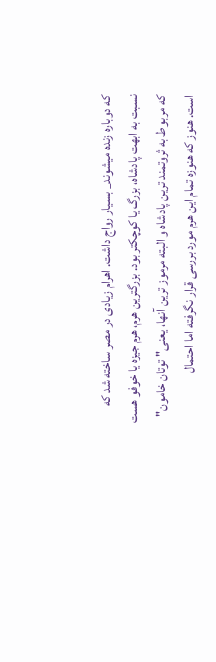که دوباره زنده میشوند_ بسیار رواج داشت. اهرام زیادی در مصر ساخته شد که نسبت به ابهت پادشاه، بزرگ یا کوچکتر بود. بزرگترین هرم، هرم جیزه یا خوفو هست که مربوط به ثروتمند ترین پادشاه و البته مرموز ترین آنها، یعنی" توتان خامون" است. هنوز که هنوزه تمام این هرم مورد بررسی قرار نگرفته اما احتمال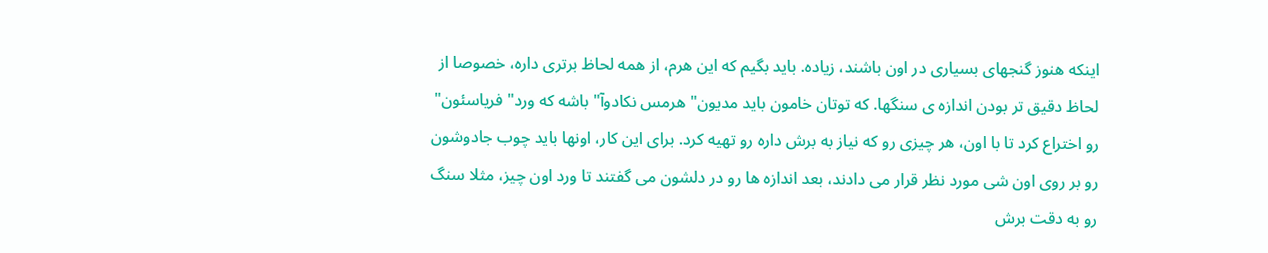اینکه هنوز گنجهای بسیاری در اون باشند، زیاده. باید بگیم که این هرم، از همه لحاظ برتری داره، خصوصا از لحاظ دقیق تر بودن اندازه ی سنگها. که توتان خامون باید مدیون" هرمس نکادوآ" باشه که ورد" فریاسئون" رو اختراع کرد تا با اون، هر چیزی رو که نیاز به برش داره رو تهیه کرد. برای این کار، اونها باید چوب جادوشون رو بر روی اون شی مورد نظر قرار می دادند، بعد اندازه ها رو در دلشون می گفتند تا ورد اون چیز، مثلا سنگ رو به دقت برش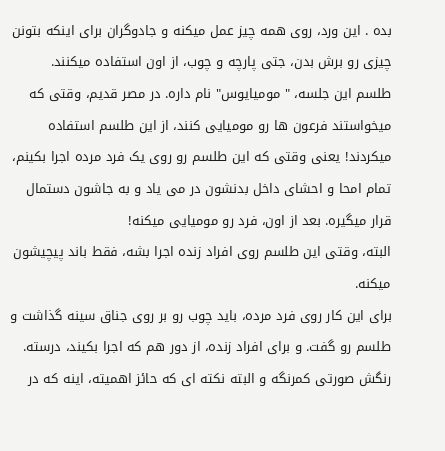بده . این ورد، روی همه چیز عمل میکنه و جادوگران برای اینکه بتونن چیزی رو برش بدن، جتی پارچه و چوب، از اون استفاده میکنند.
طلسم این جلسه، " مومیایوس" نام داره. در مصر قدیم، وقتی که میخواستند فرعون ها رو مومیایی کنند، از این طلسم استفاده میکردند! یعنی وقتی که این طلسم رو روی یک فرد مرده اجرا بکینم، تمام امحا و احشای داخل بدنشون در می یاد و به جاشون دستمال قرار میگیره. بعد از اون، فرد رو مومیایی میکنه!
البته، وقتی این طلسم روی افراد زنده اجرا بشه، فقط باند پیچیشون میکنه.
برای این کار روی فرد مرده، باید چوب رو بر روی جناق سینه گذاشت و طلسم رو گفت. و برای افراد زنده، از دور هم که اجرا بکیند، درسته. رنگش صورتی کمرنگه و البته نکته ای که حائز اهمیته، اینه که در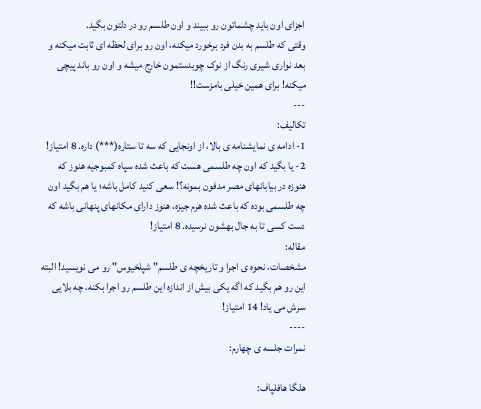اجزای اون باید چشماتون رو ببیند و اون طلسم رو در دلتون بگید.
وقتی که طلسم به بدن فرد برخورد میکنه، اون رو برای لحظه ای ثابت میکنه و بعد نواری شیری رنگ از نوک چوبدستمون خارج میشه و اون رو باند پیچی میکنه! برای همین خیلی بامزست!!
---
تکالیف:
1- ادامه ی نمایشنامه ی بالا، از اونجایی که سه تا ستاره(***) داره. 8 امتیاز!
2- یا بگید که اون چه طلسمی هست که باعث شده سپاه کمبوجیه هنوز که هنوزه در بیابانهای مصر مدفون بمونه؟! سعی کنید کامل باشه؛ یا هم بگید اون چه طلسمی بوده که باعث شده هرم جیزه، هنوز دارای مکانهای پنهانی باشه که دست کسی تا به جال بهشون نرسیده. 8 امتیاز!
مقاله:
مشخصات، نحوه ی اجرا و تاریخچه ی طلسم" شپلخیوس" رو می نویسید! البته این رو هم بگید که اگه یکی بیش از اندازه این طلسم رو اجرا بکنه، چه بلایی سرش می یاد! 14 امتیاز!
----
نمرات جلسه ی چهارم:

هلگا هافلپاف: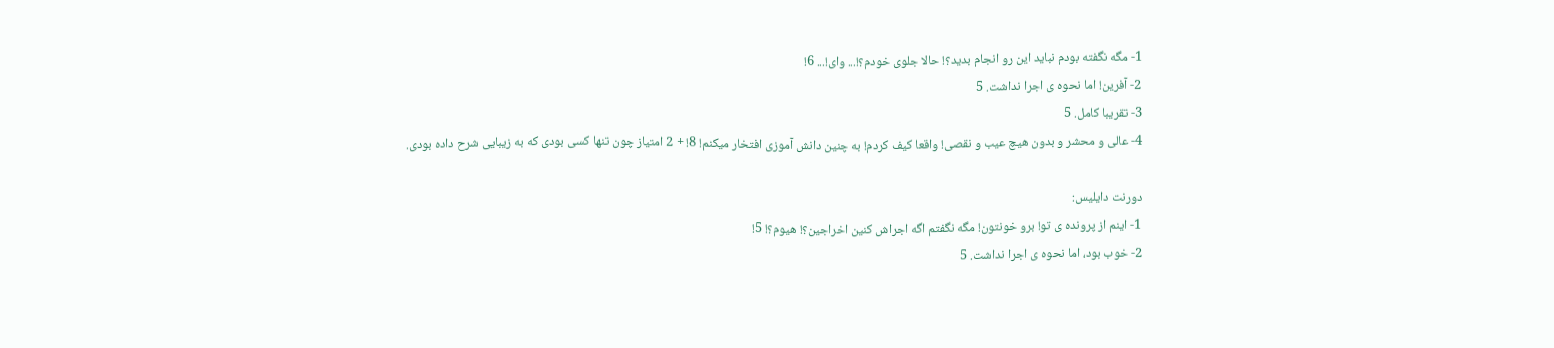1- مگه نگفته بودم نباید این رو انجام بدید؟! حالا جلوی خودم؟!... وای!... 6!
2- آفرین! اما نحوه ی اجرا نداشت. 5
3- تقریبا کامل. 5
4- عالی و محشر و بدون هیچ عیب و نقصی! واقعا کیف کردم! به چنین دانش آموزی افتخار میکنم! 8! + 2 امتیاز چون تنها کسی بودی که به زیبایی شرح داده بودی.

دورنت دایلیس:
1- اینم از پرونده ی تو! برو خونتون! مگه نگفتم اگه اجراش کنین اخراجین؟! هیوم؟! 5!
2- خوب بود، اما نحوه ی اجرا نداشت. 5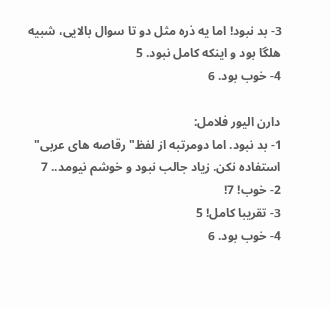3- بد نبود! اما یه ذره مثل دو تا سوال بالایی، شبیه هلگا بود و اینکه کامل نبود. 5
4- خوب بود. 6

دارن الیور فلامل:
1- بد نبود. اما دومرتبه از لفظ" رقاصه های عربی" استفاده نکن. زیاد جالب نبود و خوشم نیومد.. 7
2- خوب! 7!
3- تقریبا کامل! 5
4- خوب بود. 6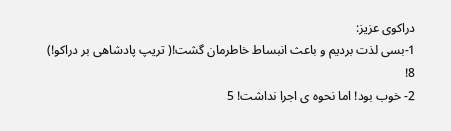دراکوی عزیز:
1-بسی لذت بردیم و باعث انبساط خاطرمان گشت!( تریپ پادشاهی بر دراکو!) 8!
2- خوب بود! اما نحوه ی اجرا نداشت! 5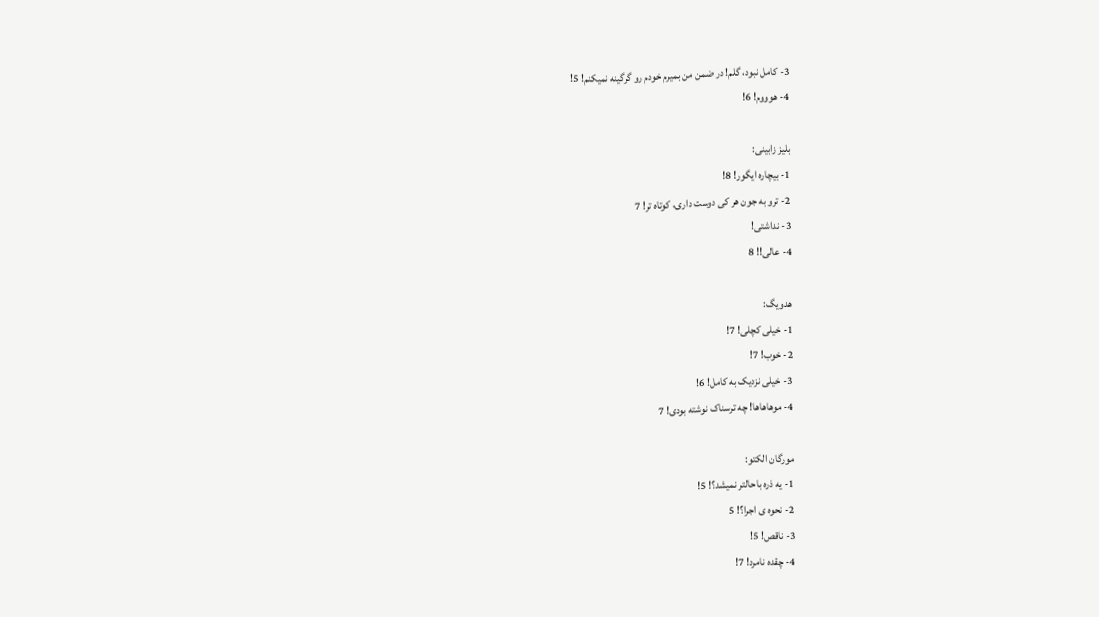3- کامل نبود، گلم! در ضمن من بمیرم خودم رو گرگینه نمیکنم! 5!
4- هوووم! 6!

بلیز زابینی:
1- بیچاره ایگور! 8!
2- ترو به جون هر کی دوست داری، کوتاه تر! 7
3- نداشتی!
4- عالی!! 8

هدویگ:
1- خیلی کچلی! 7!
2- خوب! 7!
3- خیلی نزدیک به کامل! 6!
4- موهاهاها! چه ترسناک نوشته بودی! 7

مورگان الکتو:
1- یه ذره باحالتر نمیشد؟! 5!
2- نحوه ی اجرا؟! 5
3- ناقص! 5!
4- چقده نامرد! 7!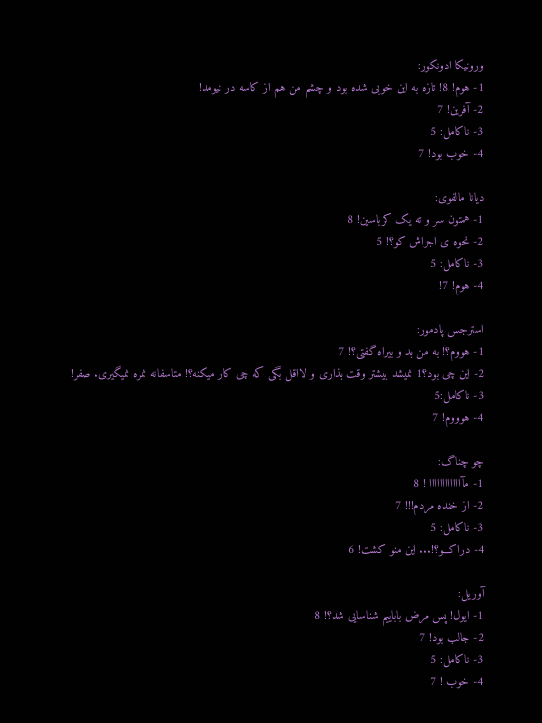ورونیکا ادونکور:
1- هوم! 8! تازه به این خوبی شده بود و چشم من هم از کاسه در نیومد!
2- آفرین! 7
3- ناکامل: 5
4- خوب بود! 7

دیانا مالفوی:
1- همتون سر و ته یک کرباسین! 8
2- نحوه ی اجراش کو؟! 5
3- ناکامل: 5
4- هوم! 7!

استرجس پادمور:
1- هووم؟! به من بد و بیراه گفتی؟! 7
2- این چی بود؟1 نمیشد بیشتر وقت بذاری و لااقل بگی که چی کار میکنه؟! متاسفانه نمره نمیگیری. صفر!
3- ناکامل:5
4- هوووم! 7

چو چناگ:
1- مآاااااااااااا ! 8
2- از خنده مردم!!! 7
3- ناکامل: 5
4- دراکـــو؟!... این منو کشت! 6

آوریل:
1- ایول! پس مرض باباییم شناسایی شد؟! 8
2- جالب بود! 7
3- ناکامل: 5
4- خوب ! 7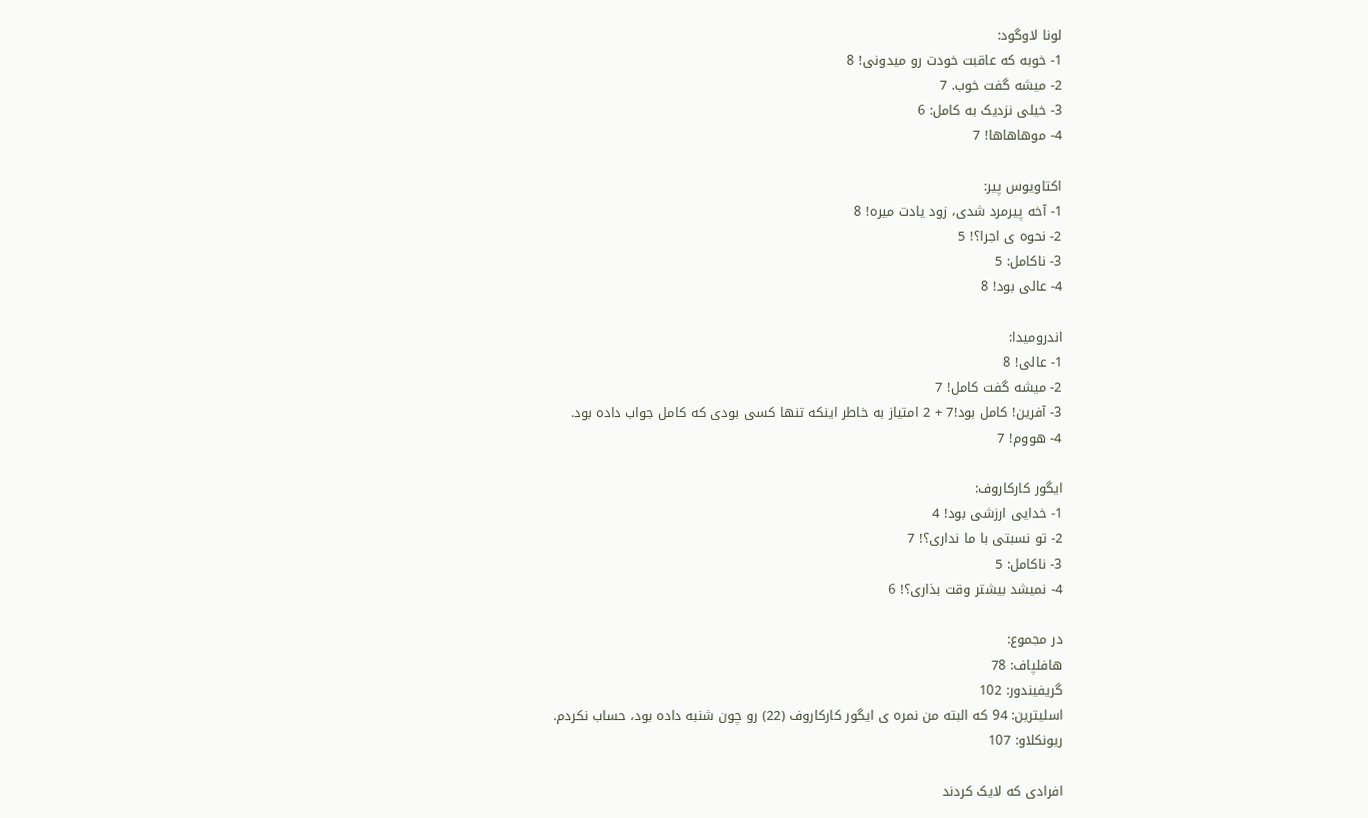لونا لاوگود:
1- خوبه که عاقبت خودت رو میدونی! 8
2- میشه گفت خوب. 7
3- خیلی نزدیک به کامل: 6
4- موهاهاها! 7

اکتاویوس پیر:
1- آخه پیرمرد شدی، زود یادت میره! 8
2- نحوه ی اجرا؟! 5
3- ناکامل: 5
4- عالی بود! 8

اندرومیدا:
1- عالی! 8
2- میشه گفت کامل! 7
3- آفرین! کامل بود!7 + 2 امتیاز به خاطر اینکه تنها کسی بودی که کامل جواب داده بود.
4- هووم! 7

ایگور کارکاروف:
1- خدایی ارزشی بود! 4
2- تو نسبتی با ما نداری؟! 7
3- ناکامل: 5
4- نمیشد بیشتر وقت بذاری؟! 6

در مجموع:
هافلپاف: 78
گریفیندور: 102
اسلیترین: 94 که البته من نمره ی ایگور کارکاروف (22) رو چون شنبه داده بود، حساب نکردم.
ریونکلاو: 107

افرادی که لایک کردند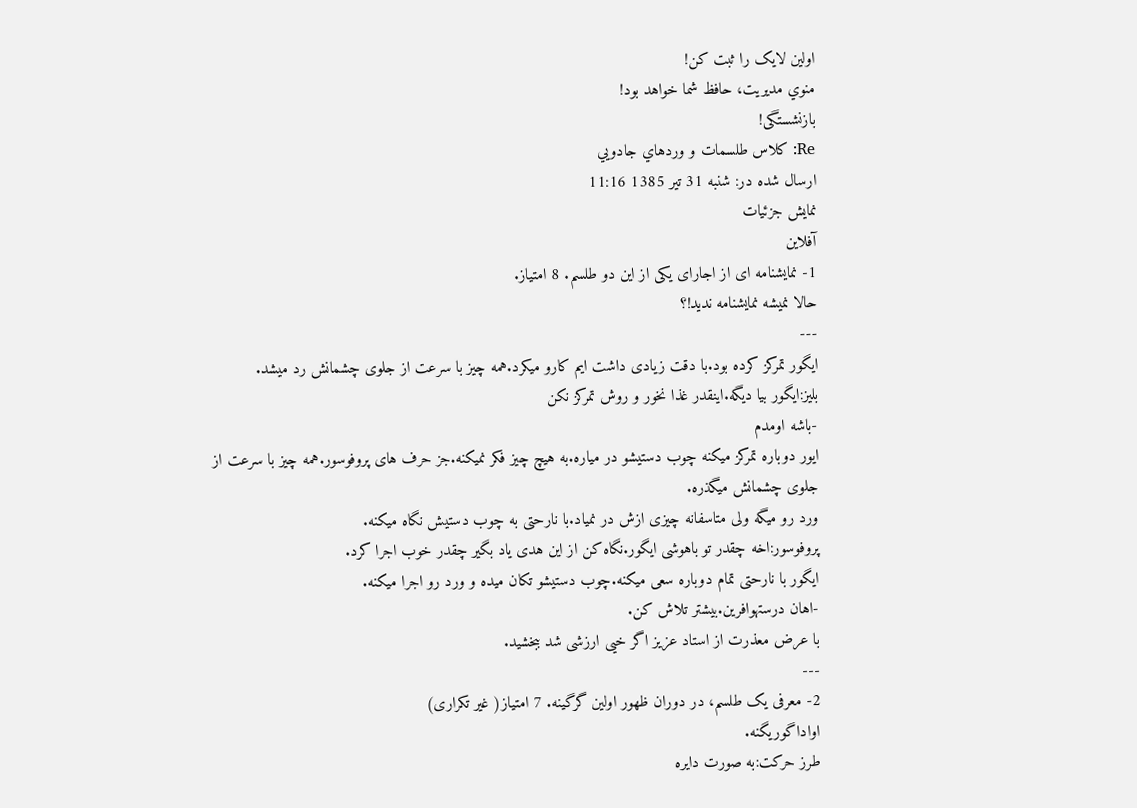اولین لایک را ثبت کن!
منوي مديريت، حافظ شما خواهد بود!
بازنشستگی!
Re: كلاس طلسمات و وردهاي جادويي
ارسال شده در: شنبه 31 تیر 1385 11:16
نمایش جزئیات
آفلاین
1- نمایشنامه ای از اجارای یکی از این دو طلسم. 8 امتیاز.
حالا نمیشه نمایشنامه ندید!؟
---
ایگور تمرکز کرده بود.با دقت زیادی داشت ایم کارو میکرد.همه چیز با سرعت از جلوی چشمانش رد میشد.
بلیز:ایگور بیا دیگه.اینقدر غذا نخور و روش تمرکز نکن
-باشه اومدم
ایور دوباره تمرکز میکنه چوب دستیشو در میاره.به هیچ چیز فکر نمیکنه.جز حرف های پروفوسور.همه چیز با سرعت از جلوی چشمانش میگذره.
ورد رو میگه ولی متاسفانه چیزی ازش در نمیاد.با نارحتی به چوب دستیش نگاه میکنه.
پروفوسور:اخه چقدر تو باهوشی ایگور.نگاه کن از این هدی یاد بگیر چقدر خوب اجرا کرد.
ایگور با نارحتی تمام دوباره سعی میکنه.چوب دستیشو تکان میده و ورد رو اجرا میکنه.
-اهان درستهوافرین.بیشتر تلاش کن.
با عرض معذرت از استاد عزیز اگر خیی ارزشی شد ببخشید.
---
2- معرفی یک طلسم، در دوران ظهور اولین گرگینه. 7 امتیاز( غیر تکراری)
اواداگوریگنه.
طرز حرکت:به صورت دایره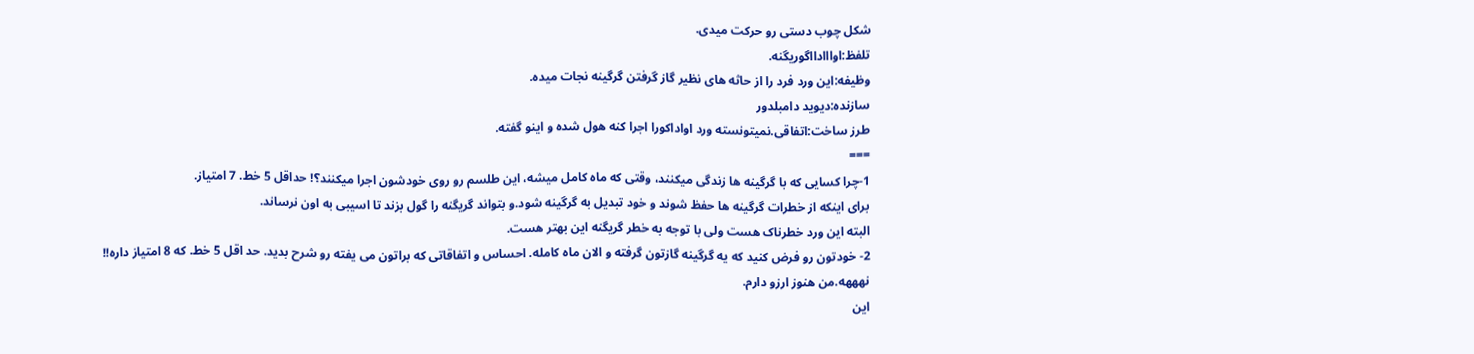شکل چوب دستی رو حرکت میدی.
تلفظ:اوااادااگوریگنه.
وظیفه:این ورد فرد را از حاثه های نظیر گاز گرفتن گرگینه نجات میده.
سازنده:دیوید دامبلدور
طرز ساخت:اتفاقی.نمیتونسته ورد اواداکورا اجرا کنه هول شده و اینو گفته.
===
1-چرا کسایی که با گرگینه ها زندگی میکنند، وقتی که ماه کامل میشه، این طلسم رو روی خودشون اجرا میکنند؟! حداقل 5 خط. 7 امتیاز.
برای اینکه از خطرات گرگینه ها حفظ شوند و خود تبدیل به گرگینه شود.و بتواند گریگنه را گول بزند تا اسیبی به اون نرساند.
البته این ورد خطرناک هست ولی با توجه به خطر گریگنه این بهتر هست.
2- خودتون رو فرض کنید که یه گرگینه گازتون گرفته و الان ماه کامله. احساس و اتفاقاتی که براتون می یفته رو شرح بدید. حد اقل 5 خط. که 8 امتیاز داره!!
نهههه.من هنوز ارزو دارم.
این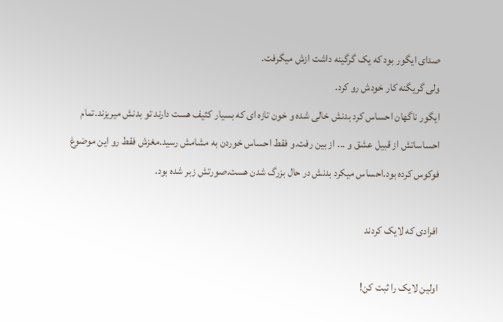صدای ایگور بود که یک گرگینه داشت ازش میگرفت.
ولی گریگنه کار خودش رو کرد.
ایگور ناگهان احساس کرد بدنش خالی شده و خون تازه ای که بسیار کثیف هست دارند تو بدنش میریزند.تمام احساساتش از قبیل عشق و ... از بین رفت.و فقط احساس خوردن به مشامش رسید.مغزش فقط رو این موضوغ فوکوس کرده بود.احساس میکرد بدنش در حال بزرگ شدن هست.صورتش زبر شده بود.

افرادی که لایک کردند

اولین لایک را ثبت کن!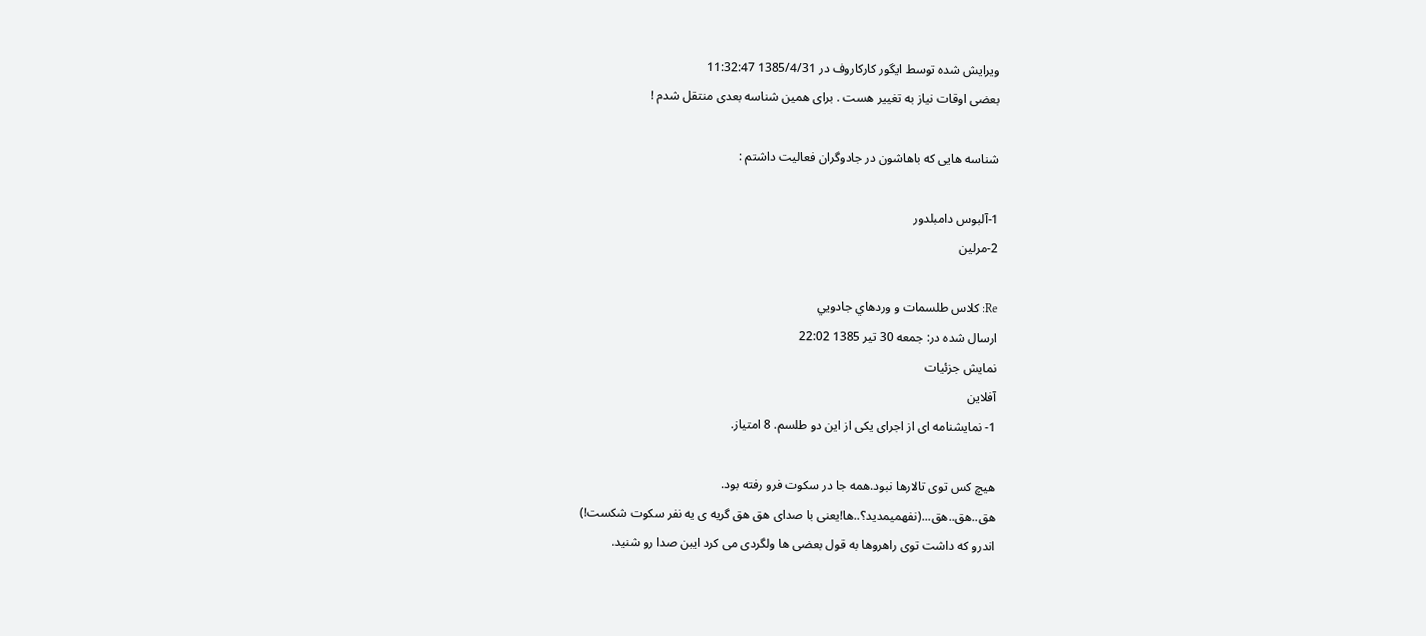ویرایش شده توسط ایگور کارکاروف در 1385/4/31 11:32:47
بعضی اوقات نیاز به تغییر هست . برای همین شناسه بعدی منتقل شدم !

شناسه هایی که باهاشون در جادوگران فعالیت داشتم :

1-آلبوس دامبلدور
2-مرلین

Re: كلاس طلسمات و وردهاي جادويي
ارسال شده در: جمعه 30 تیر 1385 22:02
نمایش جزئیات
آفلاین
1- نمایشنامه ای از اجرای یکی از این دو طلسم. 8 امتیاز.

هیچ کس توی تالارها نبود.همه جا در سکوت فرو رفته بود.
هق..هق..هق...(نفهمیمدید؟..ها!یعنی با صدای هق هق گریه ی یه نفر سکوت شکست!)
اندرو که داشت توی راهروها به قول بعضی ها ولگردی می کرد ایبن صدا رو شنید.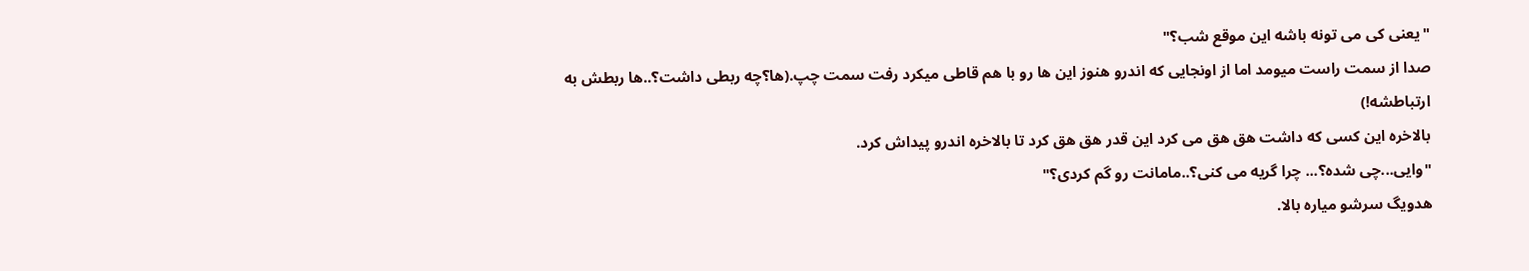"یعنی کی می تونه باشه این موقع شب؟"
صدا از سمت راست میومد اما از اونجایی که اندرو هنوز این ها رو با هم قاطی میکرد رفت سمت چپ.(ها؟چه ربطی داشت؟..ها ربطش به ارتباطشه!)
بالاخره این کسی که داشت هق هق می کرد این قدر هق هق کرد تا بالاخره اندرو پیداش کرد.
"وایی...چی شده؟... چرا گریه می کنی؟..مامانت رو گم کردی؟"
هدویگ سرشو میاره بالا.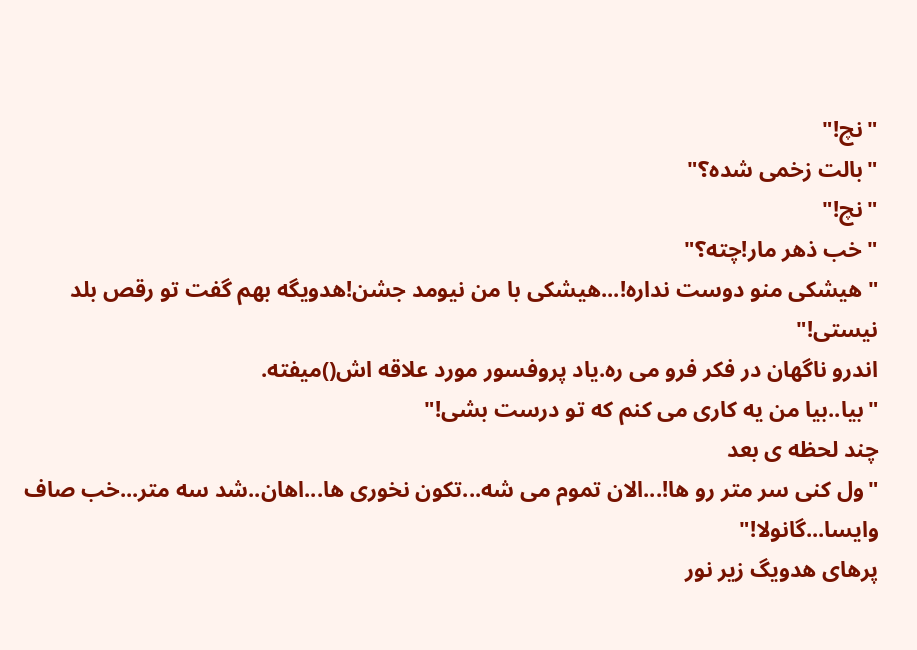"نچ!"
"بالت زخمی شده؟"
"نچ!"
"خب ذهر مار!چته؟"
"هیشکی منو دوست نداره!...هیشکی با من نیومد جشن!هدویگه بهم گفت تو رقص بلد نیستی!"
اندرو ناگهان در فکر فرو می ره.یاد پروفسور مورد علاقه اش()میفته.
"بیا..بیا من یه کاری می کنم که تو درست بشی!"
چند لحظه ی بعد
"ول کنی سر متر رو ها!...الان تموم می شه...تکون نخوری ها...اهان..شد سه متر...خب صاف وایسا...گانولا!"
پرهای هدویگ زیر نور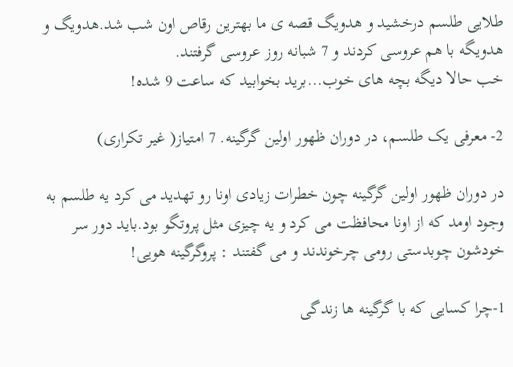طلایی طلسم درخشید و هدویگ قصه ی ما بهترین رقاص اون شب شد.هدویگ و هدویگه با هم عروسی کردند و 7 شبانه روز عروسی گرفتند.
خب حالا دیگه بچه های خوب...برید بخوابید که ساعت 9 شده!

2- معرفی یک طلسم، در دوران ظهور اولین گرگینه. 7 امتیاز( غیر تکراری)

در دوران ظهور اولین گرگینه چون خطرات زیادی اونا رو تهدید می کرد یه طلسم به وجود اومد که از اونا محافظت می کرد و یه چیزی مثل پروتگو بود.باید دور سر خودشون چوبدستی رومی چرخوندند و می گفتند : پروگرگینه هویی!

1-چرا کسایی که با گرگینه ها زندگی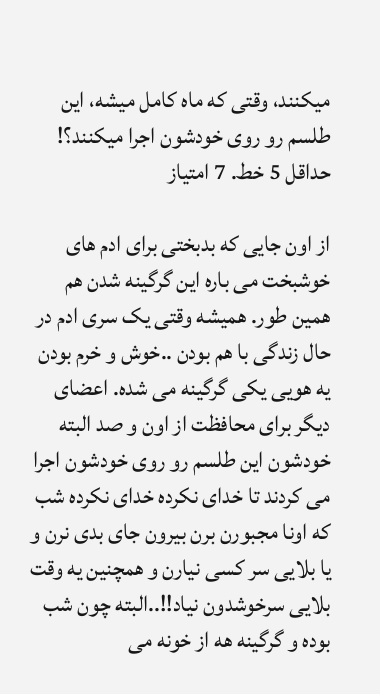میکنند، وقتی که ماه کامل میشه، این طلسم رو روی خودشون اجرا میکنند؟! حداقل 5 خط. 7 امتیاز

از اون جایی که بدبختی برای ادم های خوشبخت می باره این گرگینه شدن هم همین طور. همیشه وقتی یک سری ادم در حال زندگی با هم بودن ..خوش و خرم بودن یه هویی یکی گرگینه می شده. اعضای دیگر برای محافظت از اون و صد البته خودشون این طلسم رو روی خودشون اجرا می کردند تا خدای نکرده خدای نکرده شب که اونا مجبورن برن بیرون جای بدی نرن و یا بلایی سر کسی نیارن و همچنین یه وقت بلایی سرخوشدون نیاد!!..البته چون شب بوده و گرگینه هه از خونه می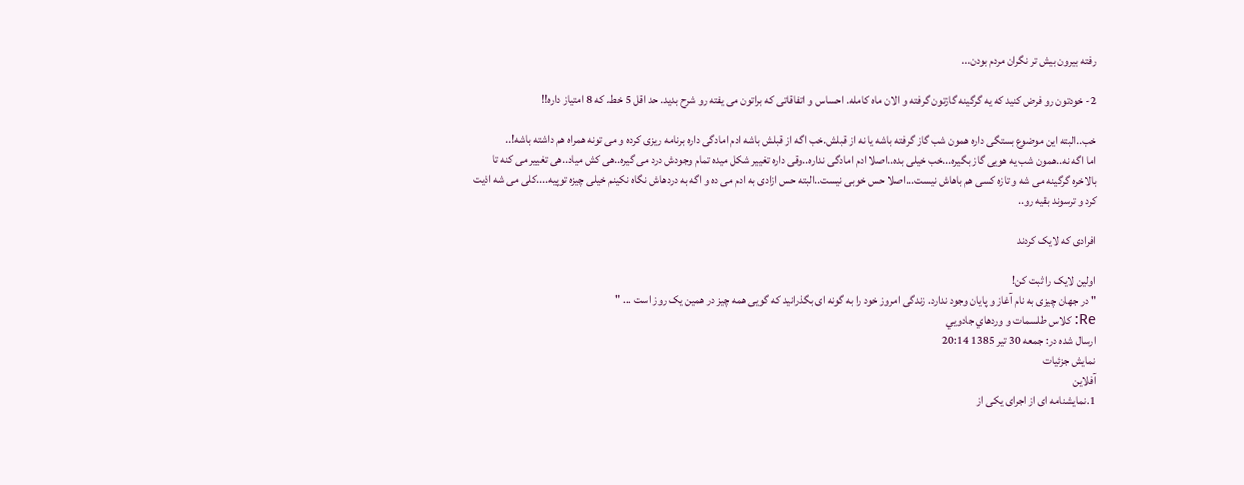رفته بیرون بیش تر نگران مردم بودن...

2- خودتون رو فرض کنید که یه گرگینه گازتون گرفته و الان ماه کامله. احساس و اتفاقاتی که براتون می یفته رو شرح بدید. حد اقل 5 خط. که 8 امتیاز داره!!

خب..البته این موضوع بستگی داره همون شب گاز گرفته باشه یا نه از قبلش.خب اگه از قبلش باشه ادم امادگی داره برنامه ریزی کرده و می تونه همراه هم داشته باشه!..
اما اگه نه..همون شب یه هویی گاز بگیره...خب خیلی بده..اصلا ادم امادگی نداره..وقی داره تغییر شکل میده تمام وجودش درد می گیره..هی کش میاد..هی تغییر می کنه تا بالاخره گرگینه می شه و تازه کسی هم باهاش نیست...اصلا حس خوبی نیست..البته حس ازادی به ادم می ده و اگه به دردهاش نگاه نکینم خیلی چیزه توپیه....کلی می شه اذیت کرد و ترسوند بقیه رو..

افرادی که لایک کردند

اولین لایک را ثبت کن!
" در جهان چیزی به نام آغاز و پایان وجود ندارد. زندگی امروز خود را به گونه ای بگذرانید که گویی همه چیز در همین یک روز است ... "
Re: كلاس طلسمات و وردهاي جادويي
ارسال شده در: جمعه 30 تیر 1385 20:14
نمایش جزئیات
آفلاین
1.نمایشنامه ای از اجرای یکی از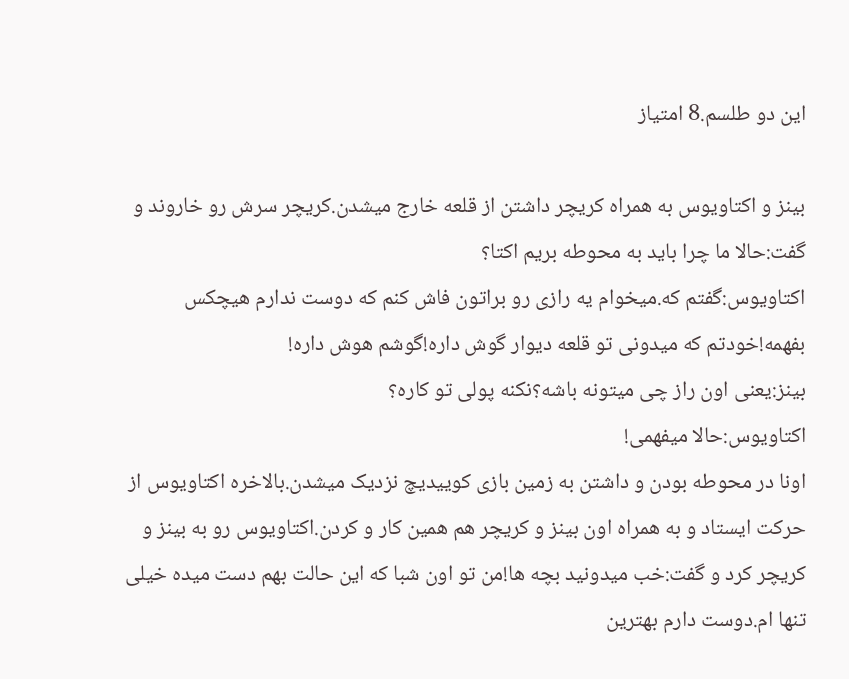این دو طلسم.8 امتیاز

بینز و اکتاویوس به همراه کریچر داشتن از قلعه خارج میشدن.کریچر سرش رو خاروند و گفت:حالا ما چرا باید به محوطه بریم اکتا؟
اکتاویوس:گفتم که.میخوام یه رازی رو براتون فاش کنم که دوست ندارم هیچکس بفهمه!خودتم که میدونی تو قلعه دیوار گوش داره!گوشم هوش داره!
بینز:یعنی اون راز چی میتونه باشه؟نکنه پولی تو کاره؟
اکتاویوس:حالا میفهمی!
اونا در محوطه بودن و داشتن به زمین بازی کوییدیچ نزدیک میشدن.بالاخره اکتاویوس از حرکت ایستاد و به همراه اون بینز و کریچر هم همین کار و کردن.اکتاویوس رو به بینز و کریچر کرد و گفت:خب میدونید بچه ها!من تو اون شبا که این حالت بهم دست میده خیلی تنها ام.دوست دارم بهترین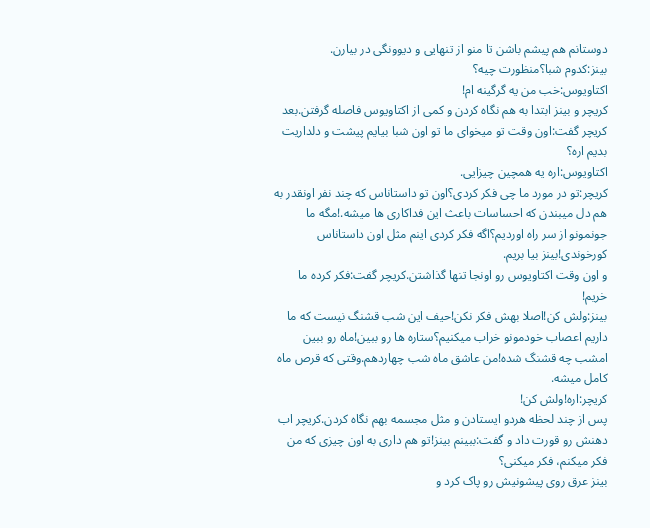دوستانم هم پیشم باشن تا منو از تنهایی و دیوونگی در بیارن.
بینز:کدوم شبا؟منظورت چیه؟
اکتاویوس:خب من یه گرگینه ام!
کریچر و بینز ابتدا به هم نگاه کردن و کمی از اکتاویوس فاصله گرفتن.بعد کریچر گفت:اون وقت تو میخوای ما تو اون شبا بیایم پیشت و دلداریت بدیم اره؟
اکتاویوس:اره یه همچین چیزایی.
کریچر:تو در مورد ما چی فکر کردی؟اون تو داستاناس که چند نفر اونقدر به هم دل میبندن که احساسات باعث این فداکاری ها میشه.!مگه ما جونمونو از سر راه اوردیم؟اگه فکر کردی اینم مثل اون داستاناس کورخوندی!بینز بیا بریم.
و اون وقت اکتاویوس رو اونجا تنها گذاشتن.کریچر گفت:فکر کرده ما خریم!
بینز:ولش کن!اصلا بهش فکر نکن!حیف این شب قشنگ نیست که ما داریم اعصاب خودمونو خراب میکنیم؟ستاره ها رو ببین!ماه رو ببین امشب چه قشنگ شده!من عاشق ماه شب چهاردهم.وقتی که قرص ماه کامل میشه.
کریچر:اره!ولش کن!
پس از چند لحظه هردو ایستادن و مثل مجسمه بهم نگاه کردن.کریچر اب دهنش رو قورت داد و گفت:ببینم بینز!تو هم داری به اون چیزی که من فکر میکنم، فکر میکنی؟
بینز عرق روی پیشونیش رو پاک کرد و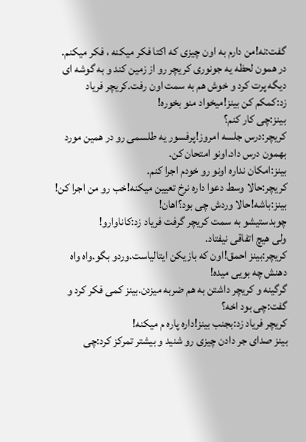گفت:نه!من دارم به اون چیزی که اکتا فکر میکنه ، فکر میکنم.
در همون لحظه یه جونوری کریچر رو از زمین کند و به گوشه ای دیگه پرت کرد و خوش هم به سمت اون رفت.کریچر فریاد زد:کمکم کن بینز!میخواد منو بخوره!
بینز:چی کار کنم؟
کریچر:درس جلسه امروز!پرفسور یه طلسمی رو در همین مورد بهمون درس داد.اونو امتحان کن.
بینز:امکان نداره اونو رو خودم اجرا کنم.
کریچر:حالا وسط دعوا داره نرخ تعیین میکنه!خب رو من اجرا کن!
بینز:باشه!حالا وردش چی بود؟اهان!
چوبدستیشو به سمت کریچر گرفت فریاد زد:کاناوارو!
ولی هیچ اتفاقی نیفتاد.
کریچر:بینز احمق!اون که بازیکن ایتالیاست.وردو بگو.واه واه دهنش چه بویی میده!
گرگینه و کریچر داشتن به هم ضربه میزدن.بینز کمی فکر کرد و گفت:چی بود اخه؟
کریچر فریاد زد:بجنب بینز!داره پاره م میکنه!
بینز صدای جر دادن چیزی رو شنید و بیشتر تمرکز کرد:چی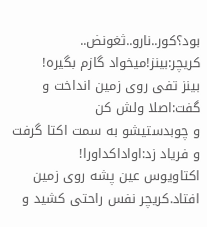بود؟کور..نارو..ثغونض..
کریچر:بینز!میخواد گازم بگیره!
بینز تفی روی زمین انداخت و گفت:اصلا ولش کن
و چوبدستیشو به سمت اکتا گرفت و فریاد زد:اواداکداورا!
اکتاویوس عین پشه روی زمین افتاد.کریچر نفس راحتی کشید و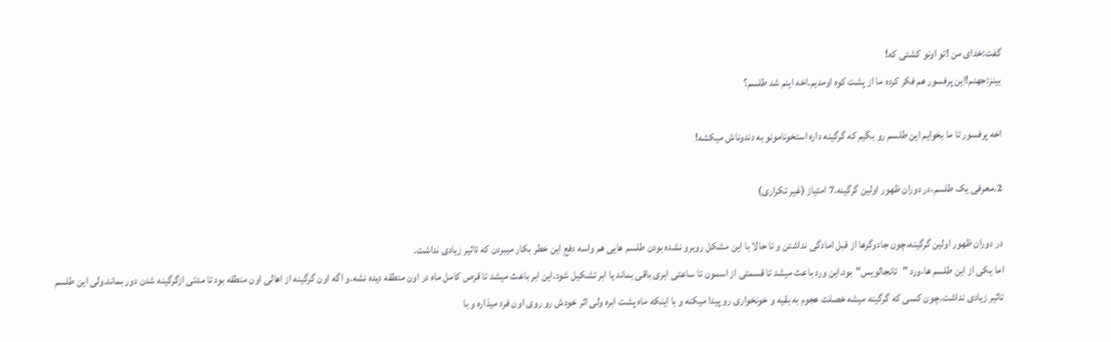گفت:خدای من !تو اونو کشتی که!
بینز:جهنم!این پرفسور هم فکر کرده ما از پشت کوه اومدیم.اخه اینم شد طلسم؟

اخه پرفسور تا ما بخوایم این طلسم رو بگیم که گرگینه داره استخونامونو به دندوناش میکشه!

2.معرفی یک طلسم،در دوران ظهور اولین گرگینه.7 امتیاز (غیر تکراری)

در دوران ظهور اولین گرگینه،چون جادوگرها از قبل امادگی نداشتن و تا حالا با این مشکل روبرو نشده بودن طلسم هایی هم واسه دفع این خطر بکار میبردن که تاثیر زیادی نداشت.
اما یکی از این طلسم ها،ورد "تانجالویس"بود.این ورد باعث میشد تا قسمتی از اسمون تا ساعتی ابری باقی بماند یا ابر تشکیل شود.این ابر باعث میشد تا قرص کامل ماه در اون منطقه دیده نشه.و اگه اون گرگینه از اهالی اون منطقه بود تا مدتی ازگرگینه شدن دور بماند.ولی این طلسم تاثیر زیادی نداشت.چون کسی که گرگینه میشه خصلت هجوم به بقیه و خونخواری رو پیدا میکنه و با اینکه ماه پشت ابره ولی اثر خودش رو روی اون فرد میذاره و با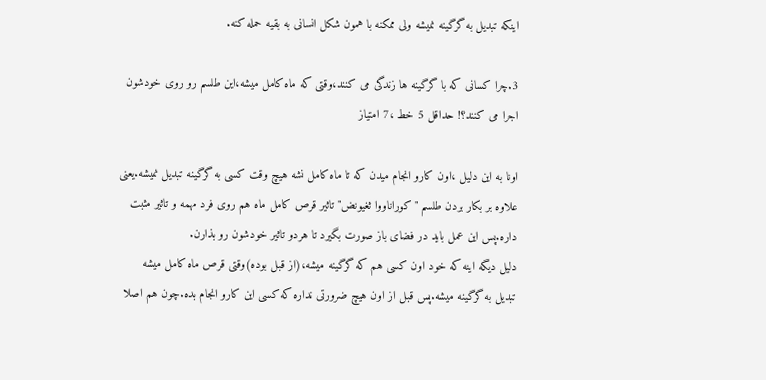اینکه تبدیل به گرگینه نمیشه ولی ممکنه با همون شکل انسانی به بقیه حمله کنه.

3.چرا کسانی که با گرگینه ها زندگی می کنند،وقتی که ماه کامل میشه،این طلسم رو روی خودشون اجرا می کنند؟! حداقل 5 خط ،7 امتیاز

اونا به این دلیل ،اون کارو انجام میدن که تا ماه کامل نشه هیچ وقت کسی به گرگینه تبدیل نمیشه.یعنی علاوه بر بکار بردن طلسم "کوراناووا ثغیونض" تاثیر قرص کامل ماه هم روی فرد مهمه و تاثیر مثبت داره.پس این عمل باید در فضای باز صورت بگیرد تا هردو تاثیر خودشون رو بذارن.
دلیل دیگه اینه که خود اون کسی هم که گرگینه میشه،(از قبل بوده)وقتی قرص ماه کامل میشه تبدیل به گرگینه میشه.پس قبل از اون هیچ ضرورتی نداره که کسی این کارو انجام بده.چون هم اصلا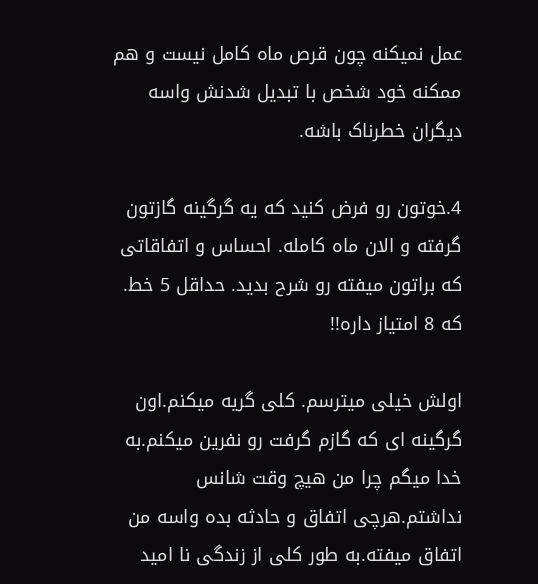عمل نمیکنه چون قرص ماه کامل نیست و هم ممکنه خود شخص با تبدیل شدنش واسه دیگران خطرناک باشه.

4.خوتون رو فرض کنید که یه گرگینه گازتون گرفته و الان ماه کامله. احساس و اتفاقاتی که براتون میفته رو شرح بدید. حداقل 5 خط. که 8 امتیاز داره!!

اولش خیلی میترسم. کلی گریه میکنم.اون گرگینه ای که گازم گرفت رو نفرین میکنم.به خدا میگم چرا من هیچ وقت شانس نداشتم.هرچی اتفاق و حادثه بده واسه من اتفاق میفته.به طور کلی از زندگی نا امید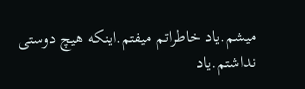میشم.یاد خاطراتم میفتم.اینکه هیچ دوستی نداشتم.یاد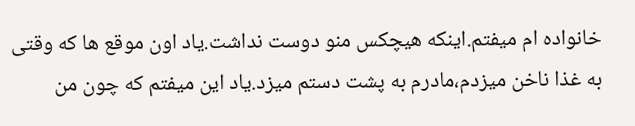خانواده ام میفتم.اینکه هیچکس منو دوست نداشت.یاد اون موقع ها که وقتی به غذا ناخن میزدم،مادرم به پشت دستم میزد.یاد این میفتم که چون من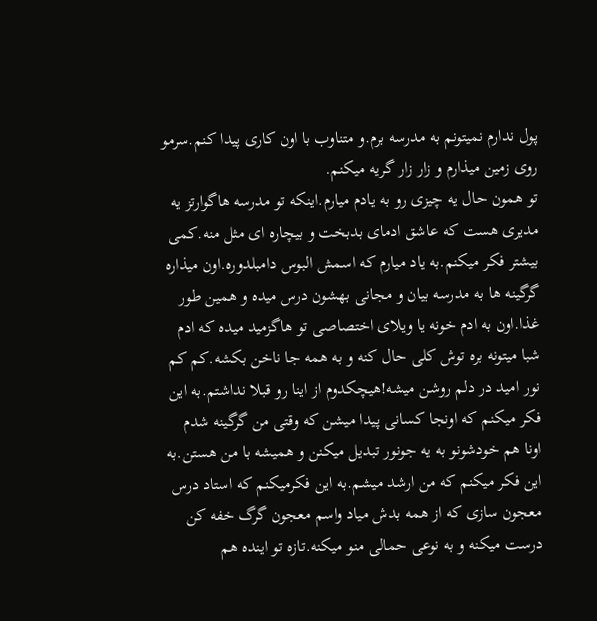پول ندارم نمیتونم به مدرسه برم.و متناوب با اون کاری پیدا کنم.سرمو روی زمین میذارم و زار زار گریه میکنم.
تو همون حال یه چیزی رو به یادم میارم.اینکه تو مدرسه هاگوارتز یه مدیری هست که عاشق ادمای بدبخت و بیچاره ای مثل منه.کمی بیشتر فکر میکنم.به یاد میارم که اسمش البوس دامبلدوره.اون میذاره گرگینه ها به مدرسه بیان و مجانی بهشون درس میده و همین طور غذا.اون به ادم خونه یا ویلای اختصاصی تو هاگزمید میده که ادم شبا میتونه بره توش کلی حال کنه و به همه جا ناخن بکشه.کم کم نور امید در دلم روشن میشه!هیچکدوم از اینا رو قبلا نداشتم.به این فکر میکنم که اونجا کسانی پیدا میشن که وقتی من گرگینه شدم اونا هم خودشونو به یه جونور تبدیل میکنن و همیشه با من هستن.به این فکر میکنم که من ارشد میشم.به این فکرمیکنم که استاد درس معجون سازی که از همه بدش میاد واسم معجون گرگ خفه کن درست میکنه و به نوعی حمالی منو میکنه.تازه تو اینده هم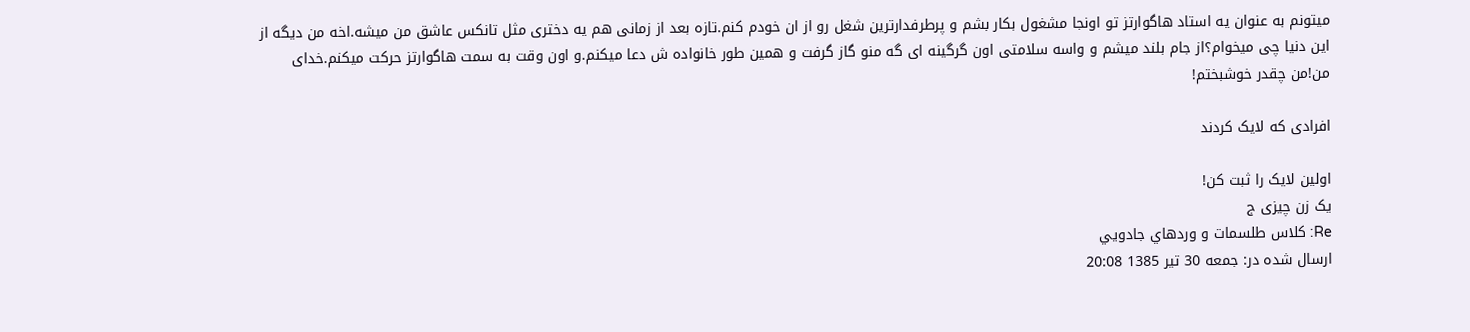میتونم به عنوان یه استاد هاگوارتز تو اونجا مشغول بکار بشم و پرطرفدارترین شغل رو از ان خودم کنم.تازه بعد از زمانی هم یه دختری مثل تانکس عاشق من میشه.اخه من دیگه از این دنیا چی میخوام؟از جام بلند میشم و واسه سلامتی اون گرگینه ای گه منو گاز گرفت و همین طور خانواده ش دعا میکنم.و اون وقت به سمت هاگوارتز حرکت میکنم.خدای من!من چقدر خوشبختم!

افرادی که لایک کردند

اولین لایک را ثبت کن!
یک زن چیزی ج
Re: كلاس طلسمات و وردهاي جادويي
ارسال شده در: جمعه 30 تیر 1385 20:08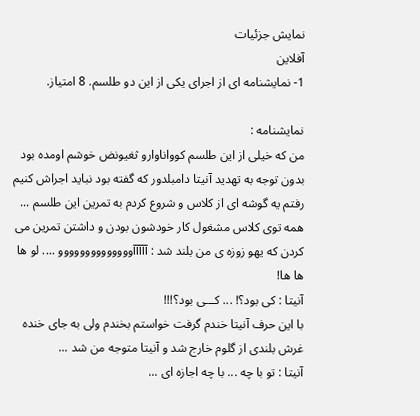نمایش جزئیات
آفلاین
1- نمایشنامه ای از اجرای یکی از این دو طلسم. 8 امتیاز.

نمایشنامه :
من که خیلی از این طلسم کوواناوارو ثغیونض خوشم اومده بود بدون توجه به تهدید آنیتا دامبلدور که گفته بود نباید اجراش کنیم رفتم یه گوشه ای از کلاس و شروع کردم به تمرین این طلسم ...
همه توی کلاس مشغول کار خودشون بودن و داشتن تمرین می کردن که یهو زوزه ی من بلند شد : آآآآآوووووووووووووو .... لو ها ها ها!
آنیتا : کی بود؟! ... کـــی بود؟!!!
با این حرف آنیتا خندم گرفت خواستم بخندم ولی به جای خنده غرش بلندی از گلوم خارج شد و آنیتا متوجه من شد ...
آنیتا : تو با چه ... با چه اجازه ای ...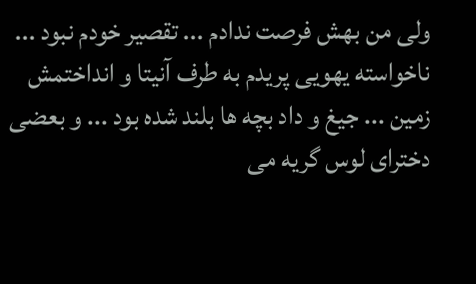ولی من بهش فرصت ندادم ... تقصیر خودم نبود ... ناخواسته یهویی پریدم به طرف آنیتا و انداختمش زمین ... جیغ و داد بچه ها بلند شده بود ... و بعضی دخترای لوس گریه می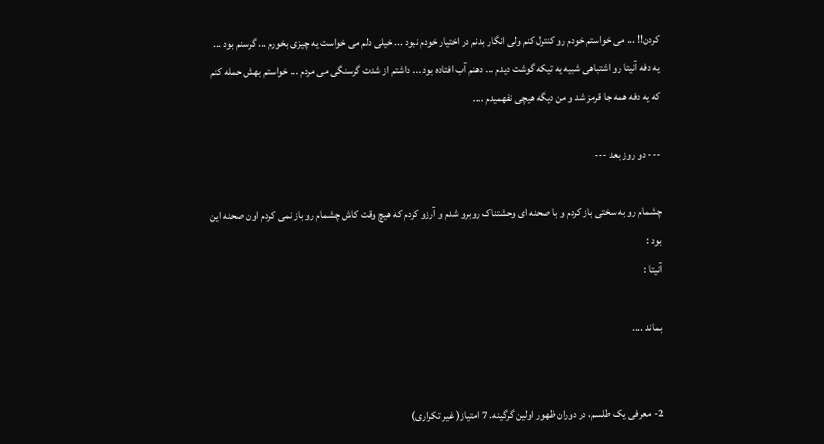کردن!! ... می خواستم خودم رو کنترل کنم ولی انگار بدنم در اختیار خودم نبود ... خیلی دلم می خواست یه چیزی بخورم ... گرسنم بود ... یه دفه آنیتا رو اشتباهی شبیه یه تیکه گوشت دیدم ... دهنم آب افتاده بود ... داشتم از شدت گرسنگی می مردم ... خواستم بهش حمله کنم که یه دفه همه جا قرمز شد و من دیگه هیچی نفهمیدم ....

--- دو روز بعد ---

چشمام رو به سختی باز کردم و با صحنه ای وحشتناک روبرو شدم و آرزو کردم که هیچ وقت کاش چشمام رو باز نمی کردم اون صحنه این بود :
آنیتا :

بماند ....


2- معرفی یک طلسم، در دوران ظهور اولین گرگینه. 7 امتیاز( غیر تکراری)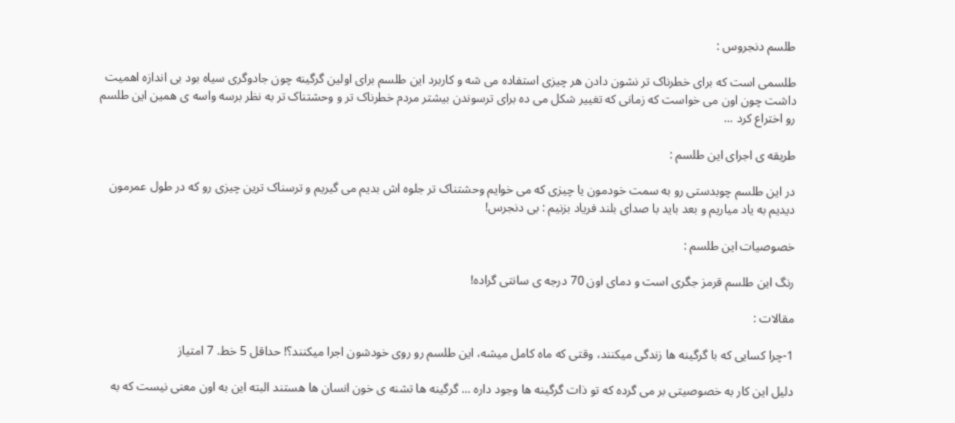طلسم دنجروس :

طلسمی است که برای خطرناک تر نشون دادن هر چیزی استفاده می شه و کاربرد این طلسم برای اولین گرگینه چون جادوگری سیاه بود بی اندازه اهمیت داشت چون اون می خواست که زمانی که تغییر شکل می ده برای ترسوندن بیشتر مردم خطرناک تر و وحشتناک تر به نظر برسه واسه ی همین این طلسم رو اختراع کرد ...

طریقه ی اجرای این طلسم :

در این طلسم چوبدستی رو به سمت خودمون یا چیزی که می خوایم وحشتناک تر جلوه اش بدیم می گیریم و ترسناک ترین چیزی رو که در طول عمرمون دیدیم به یاد میاریم و بعد باید با صدای بلند فریاد بزنیم : بی دنجرس!

خصوصیات این طلسم :

رنگ این طلسم قرمز جگری است و دمای اون 70 درجه ی سانتی گراده!

مقالات :

1-چرا کسایی که با گرگینه ها زندگی میکنند، وقتی که ماه کامل میشه، این طلسم رو روی خودشون اجرا میکنند؟! حداقل 5 خط. 7 امتیاز

دلیل این کار به خصوصیتی بر می گرده که تو ذات گرگینه ها وجود داره ... گرگینه ها تشنه ی خون انسان ها هستند البته این به اون معنی نیست که به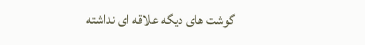گوشت های دیگه علاقه ای نداشته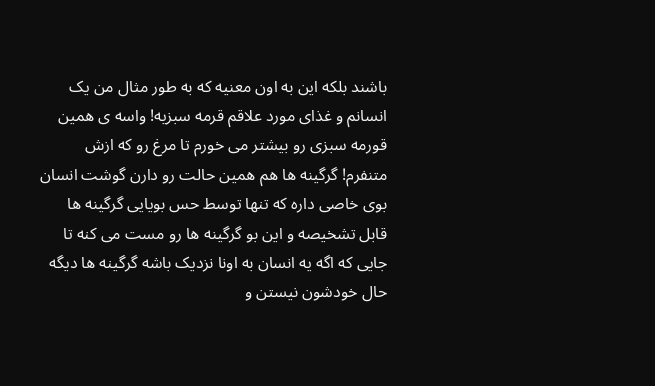باشند بلکه این به اون معنیه که به طور مثال من یک انسانم و غذای مورد علاقم قرمه سبزیه! واسه ی همین قورمه سبزی رو بیشتر می خورم تا مرغ رو که ازش متنفرم! گرگینه ها هم همین حالت رو دارن گوشت انسان بوی خاصی داره که تنها توسط حس بویایی گرگینه ها قابل تشخیصه و این بو گرگینه ها رو مست می کنه تا جایی که اگه یه انسان به اونا نزدیک باشه گرگینه ها دیگه حال خودشون نیستن و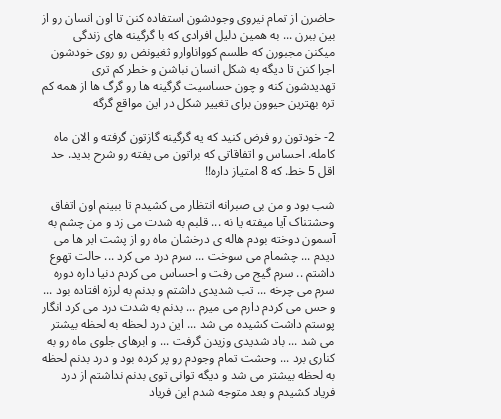حاضرن از تمام نیروی وجودشون استفاده کنن تا اون انسان رو از بین ببرن ... به همین دلیل افرادی که با گرگینه های زندگی میکنن مجبورن که طلسم کوواناوارو ثغیونض رو روی خودشون اجرا کنن تا دیگه به شکل انسان نباشن و خطر کم تری تهدیدشون کنه و چون حساسیت گرگینه ها رو گرگ ها از همه کم تره بهترین حیوون برای تغییر شکل در این مواقع گرگه

2- خودتون رو فرض کنید که یه گرگینه گازتون گرفته و الان ماه کامله. احساس و اتفاقاتی که براتون می یفته رو شرح بدید. حد اقل 5 خط. که 8 امتیاز داره!!

شب بود و من بی صبرانه انتظار می کشیدم تا ببینم اون اتفاق وحشتناک آیا میفته یا نه ... قلبم به شدت می زد و من چشم به آسمون دوخته بودم هاله ی درخشان ماه رو از پشت ابر ها می دیدم ... چشمام می سوخت ... سرم درد می کرد ... حالت تهوع داشتم .. سرم گیج می رفت و احساس می کردم دنیا داره دوره سرم می چرخه ... تب شدیدی داشتم و بدنم به لرزه افتاده بود ... و حس می کردم دارم می میرم ... بدنم به شدت درد می کرد انگار پوستم داشت کشیده می شد ... این درد لحظه به لحظه بیشتر می شد ... باد شدیدی وزیدن گرفت ... و ابرهای جلوی ماه رو به کناری برد ... وحشت تمام وجودم رو پر کرده بود و درد بدنم لحظه به لحظه بیشتر می شد و دیگه توانی توی بدنم نداشتم از درد فریاد کشیدم و بعد متوجه شدم این فریاد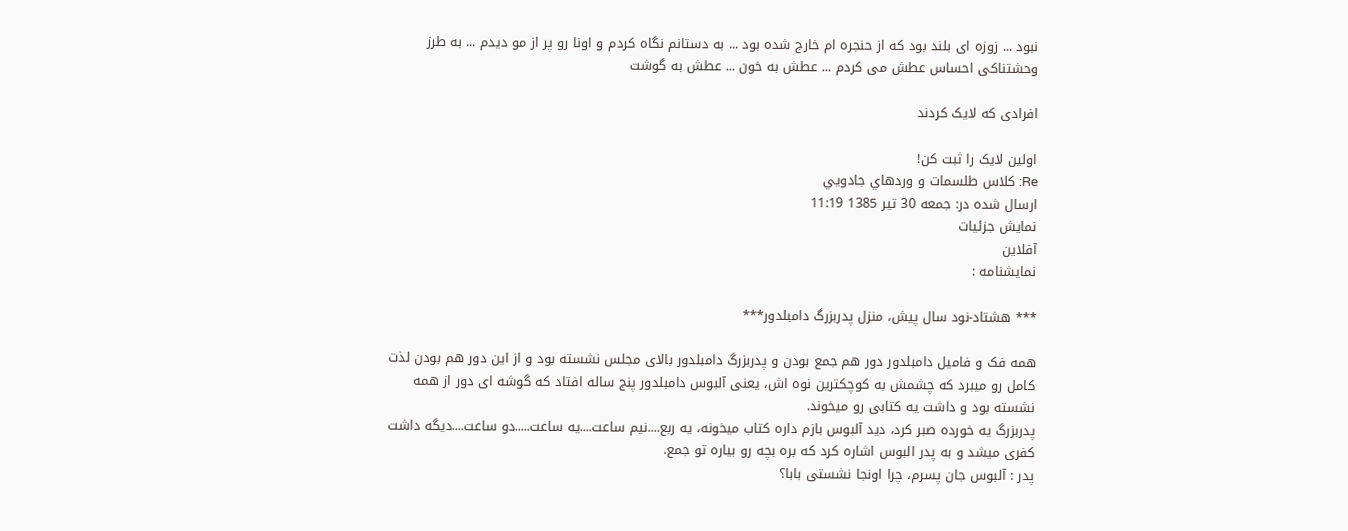نبود ... زوزه ای بلند بود که از حنجره ام خارج شده بود ... به دستانم نگاه کردم و اونا رو پر از مو دیدم ... به طرز وحشتناکی احساس عطش می کردم ... عطش به خون ... عطش به گوشت

افرادی که لایک کردند

اولین لایک را ثبت کن!
Re: كلاس طلسمات و وردهاي جادويي
ارسال شده در: جمعه 30 تیر 1385 11:19
نمایش جزئیات
آفلاین
نمایشنامه :

*** هشتاد-نود سال پیش، منزل پدربزرگ دامبلدور***

همه فک و فامیل دامبلدور دور هم جمع بودن و پدربزرگ دامبلدور بالای مجلس نشسته بود و از این دور هم بودن لذت کامل رو میبرد که چشمش به کوچکترین نوه اش، یعنی آلبوس دامبلدور پنج ساله افتاد که گوشه ای دور از همه نشسته بود و داشت یه کتابی رو میخوند.
پدربزرگ یه خورده صبر کرد، دید آلبوس بازم داره کتاب میخونه، یه ربع....نیم ساعت....یه ساعت.....دو ساعت....دیگه داشت کفری میشد و به پدر البوس اشاره کرد که بره بچه رو بیاره تو جمع.
پدر : آلبوس جان پسرم، چرا اونجا نشستی بابا؟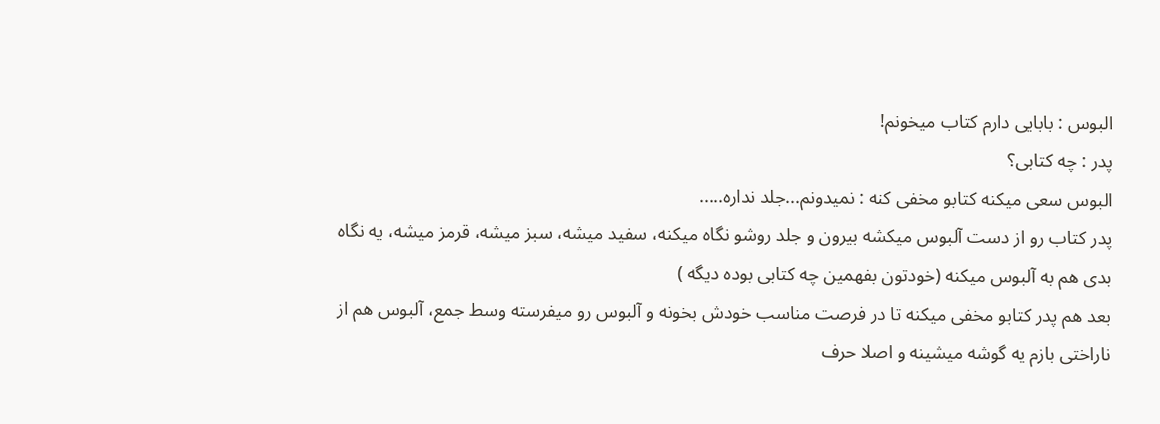البوس : بابایی دارم کتاب میخونم!
پدر : چه کتابی؟
البوس سعی میکنه کتابو مخفی کنه : نمیدونم...جلد نداره.....
پدر کتاب رو از دست آلبوس میکشه بیرون و جلد روشو نگاه میکنه، سفید میشه، سبز میشه، قرمز میشه، یه نگاه بدی هم به آلبوس میکنه (خودتون بفهمین چه کتابی بوده دیگه )
بعد هم پدر کتابو مخفی میکنه تا در فرصت مناسب خودش بخونه و آلبوس رو میفرسته وسط جمع، آلبوس هم از ناراختی بازم یه گوشه میشینه و اصلا حرف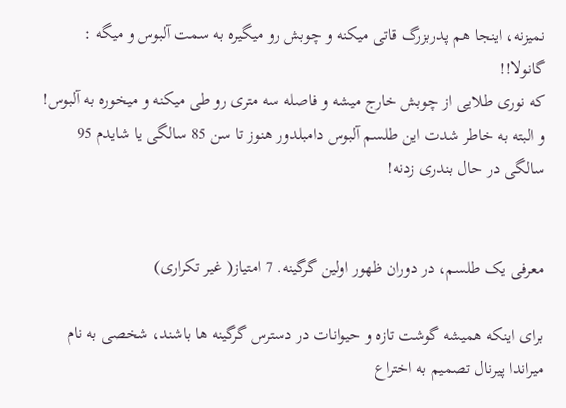نمیزنه، اینجا هم پدربزرگ قاتی میکنه و چوبش رو میگیره به سمت آلبوس و میگه : گانولا!!
که نوری طلایی از چوبش خارج میشه و فاصله سه متری رو طی میکنه و میخوره به آلبوس! و البته به خاطر شدت این طلسم آلبوس دامبلدور هنوز تا سن 85 سالگی یا شایدم 95 سالگی در حال بندری زدنه!


معرفی یک طلسم، در دوران ظهور اولین گرگینه. 7 امتیاز( غیر تکراری)

برای اینکه همیشه گوشت تازه و حیوانات در دسترس گرگینه ها باشند، شخصی به نام میراندا پیرنال تصمیم به اختراع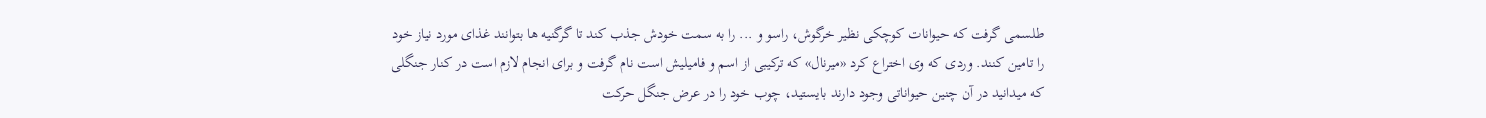طلسمی گرفت که حیوانات کوچکی نظیر خرگوش، راسو و ... را به سمت خودش جذب کند تا گرگنیه ها بتوانند غذای مورد نیاز خود را تامین کنند. وردی که وی اختراع کرد «میرنال» که ترکیبی از اسم و فامیلیش است نام گرفت و برای انجام لازم است در کنار جنگلی که میدانید در آن چنین حیواناتی وجود دارند بایستید، چوب خود را در عرض جنگل حرکت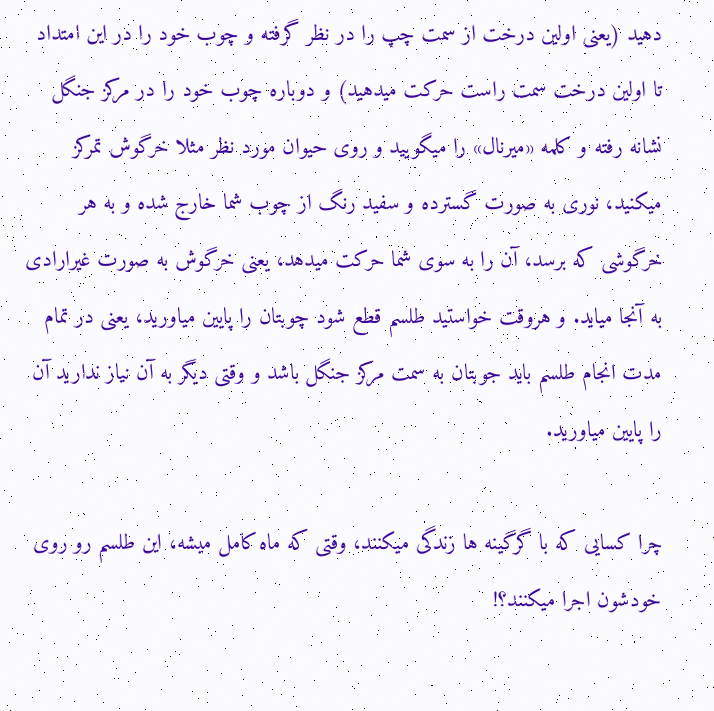دهید (یعنی اولین درخت از سمت چپ را در نظر گرفته و چوب خود را در این امتداد تا اولین درخت سمت راست حرکت میدهید) و دوباره چوب خود را در مرکز جنگل نشانه رفته و کلمه «میرنال» را میگویید و روی حیوان مورد نظر مثلا خرگوش تمرکز میکنید، نوری به صورت گسترده و سفید رنگ از چوب شما خارج شده و به هر خرگوشی که برسد، آن را به سوی شما حرکت میدهد، یعنی خرگوش به صورت غیرارادی به آنجا میاید. و هروقت خواستید طلسم قطع شود چوبتان را پایین میاورید، یعنی در تمام مدت انجام طلسم باید جوبتان به سمت مرکز جنگل باشد و وقتی دیگر به آن نیاز ندارید آن را پایین میاورید.

چرا کسایی که با گرگینه ها زندگی میکنند، وقتی که ماه کامل میشه، این طلسم رو روی خودشون اجرا میکنند؟!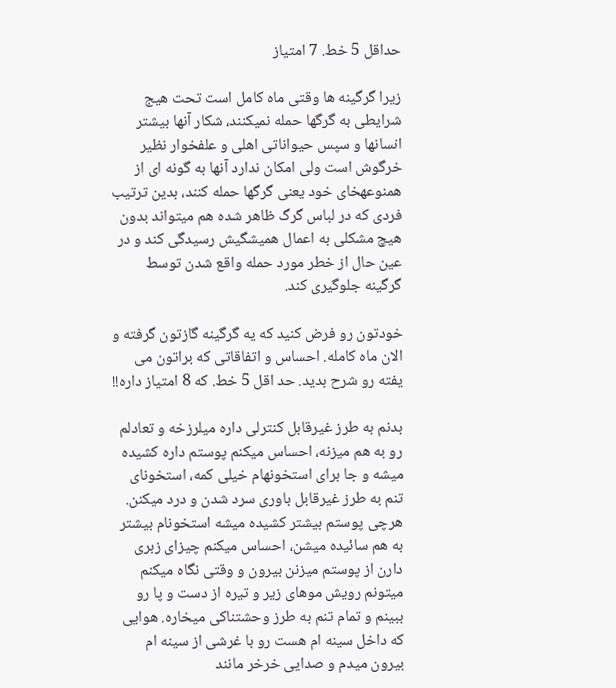حداقل 5 خط. 7 امتیاز

زیرا گرگینه ها وقتی ماه کامل است تحت هیج شرایطی به گرگها حمله نمیکنند، شکار آنها بیشتر انسانها و سپس حیواناتی اهلی و علفخوار نظیر خرگوش است ولی امکان ندارد آنها به گونه ای از همنوعهخای خود یعنی گرگها حمله کنند، بدین ترتیب فردی که در لباس گرگ ظاهر شده هم میتواند بدون هیچ مشکلی به اعمال همیشگیش رسیدگی کند و در عین حال از خطر مورد حمله واقع شدن توسط گرگینه جلوگیری کند.

خودتون رو فرض کنید که یه گرگینه گازتون گرفته و الان ماه کامله. احساس و اتفاقاتی که براتون می یفته رو شرح بدید. حد اقل 5 خط. که 8 امتیاز داره!!

بدنم به طرز غیرقابل کنترلی داره میلرزخه و تعادلم رو به هم میزنه، احساس میکنم پوستم داره کشیده میشه و جا برای استخونهام خیلی کمه، استخونای تنم به طرز غیرقابل باوری سرد شدن و درد میکنن. هرچی پوستم بیشتر کشیده میشه استخونام بیشتر به هم سائیده میشن، احساس میکنم چیزای زبری دارن از پوستم میزنن بیرون و وقتی نگاه میکنم میتونم رویش موهای زیر و تیره از دست و پا رو ببینم و تمام تنم به طرز وحشتناکی میخاره. هوایی که داخل سینه ام هست رو با غرشی از سینه ام بیرون میدم و صدایی خرخر مانند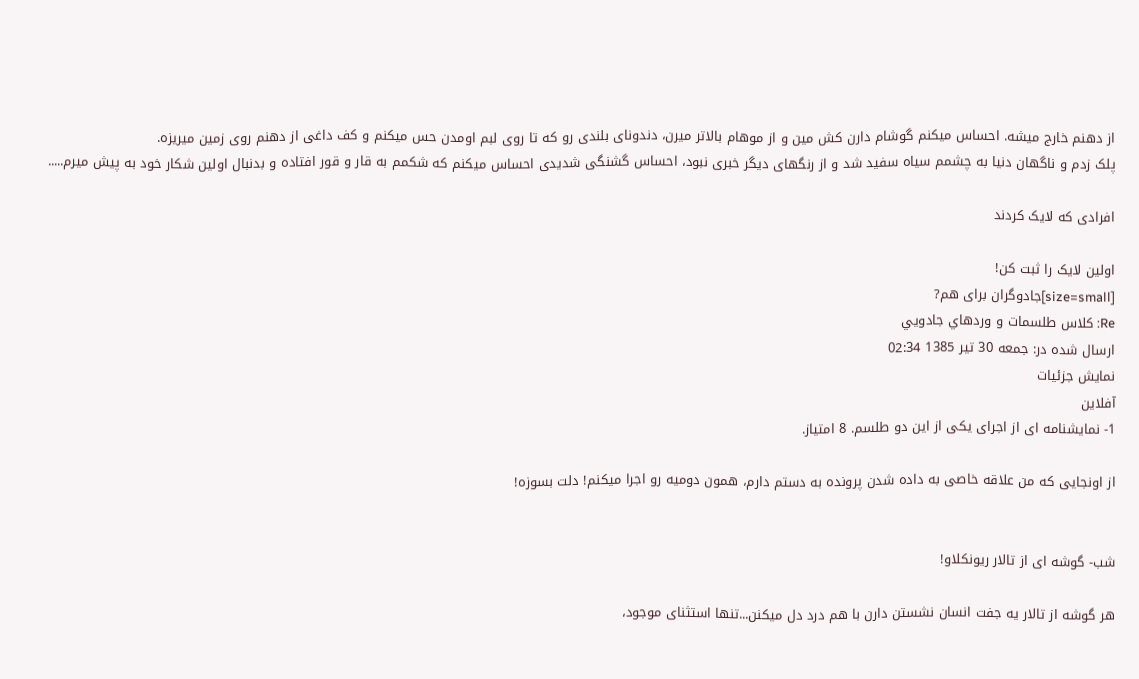از دهنم خارج میشه. احساس میکنم گوشام دارن کش مین و از موهام بالاتر میرن، دندونای بلندی رو که تا روی لبم اومدن حس میکنم و کف داغی از دهنم روی زمین میریزه.
پلک زدم و ناگهان دنیا به چشمم سیاه سفید شد و از رنگهای دیگر خبری نبود، احساس گشنگی شدیدی احساس میکنم که شکمم به قار و قور افتاده و بدنبال اولین شکار خود به پیش میرم.....

افرادی که لایک کردند

اولین لایک را ثبت کن!
[size=small]جادوگران برای هم?
Re: كلاس طلسمات و وردهاي جادويي
ارسال شده در: جمعه 30 تیر 1385 02:34
نمایش جزئیات
آفلاین
1- نمایشنامه ای از اجرای یکی از این دو طلسم. 8 امتیاز.

از اونجایی که من علاقه خاصی به داده شدن پرونده به دستم دارم، همون دومیه رو اجرا میکنم! دلت بسوزه!


شب- گوشه ای از تالار ریونکلاو!

هر گوشه از تالار یه جفت انسان نشستن دارن با هم درد دل میکنن...تنها استثنای موجود،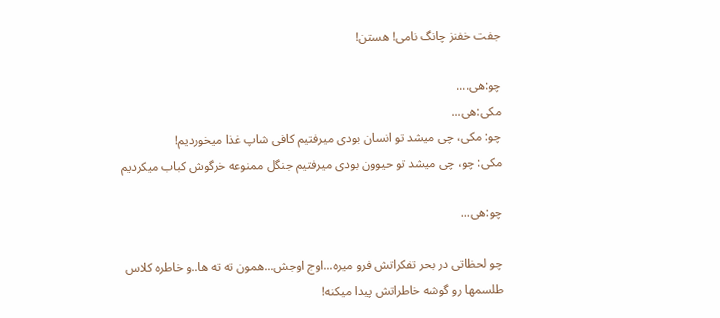جفت خفنز چانگ نامی! هستن!

چو:هی....
مکی:هی...
چو: مکی، چی میشد تو انسان بودی میرفتیم کافی شاپ غذا میخوردیم!
مکی: چو، چی میشد تو حیوون بودی میرفتیم جنگل ممنوعه خرگوش کباب میکردیم

چو:هی...

چو لحظاتی در بحر تفکراتش فرو میره...اوج اوجش...همون ته ته ها..و خاطره کلاس طلسمها رو گوشه خاطراتش پیدا میکنه!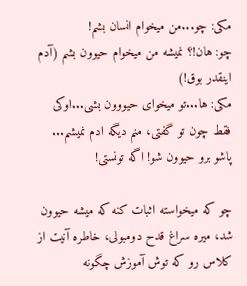مکی: چو...من میخوام انسان بشم!
چو: هان!؟ نمیشه من میخوام حیوون بشم (آدم اینقدر بوق!)
مکی: ها...تو میخوای حیووون بشی...اوکی فقط چون تو گفتی، منم دیگه ادم نمیشم... پاشو برو حیوون شو! اگه تونستی!

چو که میخواسته اثبات کنه که میشه حیوون شد، میره سراغ قدح دومبولی، خاطره آنیت از کلاس رو که توش آموزش چگونه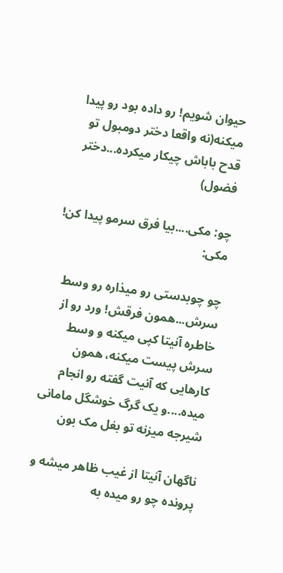حیوان شویم! رو داده بود رو پیدا میکنه(نه واقعا دختر دومبول تو قدح باباش چیکار میکرده...دختر فضول)

چو: مکی....بیا فرق سرمو پیدا کن!
مکی:

چو چوبدستی رو میذاره رو وسط سرش...همون فرقش! ورد رو از خاطره آنیتا کپی میکنه و وسط سرش پیست میکنه، همون کارهایی که آنیت گفته رو انجام میده....و یک گرگ خوشگل مامانی شیرجه میزنه تو بغل مک بون

ناگهان آنیتا از غیب ظاهر میشه و پرونده چو رو میده به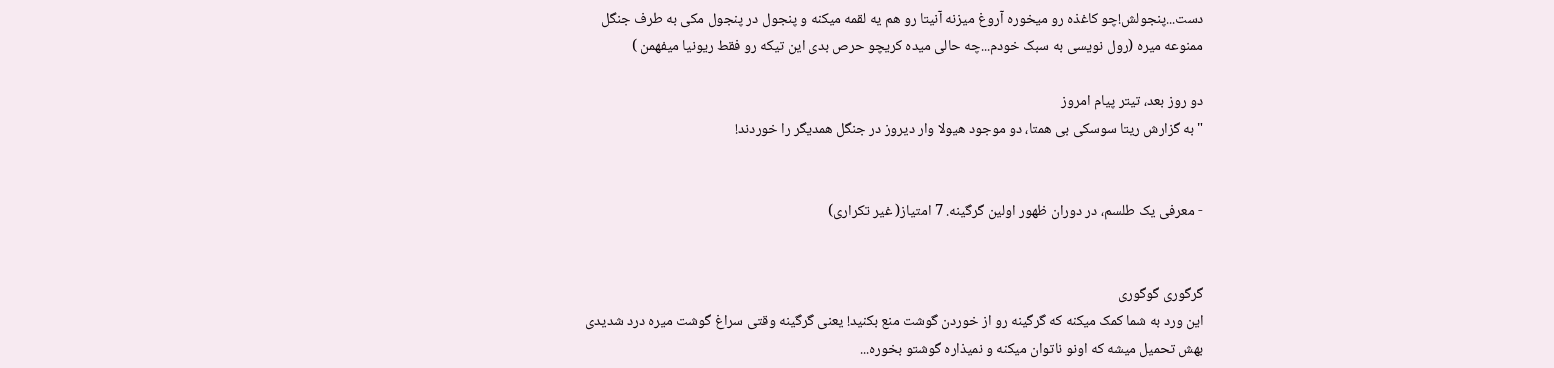دست...پنجولش!چو کاغذه رو میخوره آروغ میزنه آنیتا رو هم یه لقمه میکنه و پنجول در پنجول مکی به طرف جنگل ممنوعه میره (رول نویسی به سبک خودم...چه حالی میده کریچو حرص بدی این تیکه رو فقط ریونیا میفهمن )

دو روز بعد، تیتر پیام امروز
"به گزارش ریتا سوسکی بی همتا، دو موجود هیولا وار دیروز در جنگل همدیگر را خوردند!


- معرفی یک طلسم، در دوران ظهور اولین گرگینه. 7 امتیاز( غیر تکراری)


گرگوری گوگوری
این ورد به شما کمک میکنه که گرگینه رو از خوردن گوشت منع بکنید! یعنی گرگینه وقتی سراغ گوشت میره درد شدیدی بهش تحمیل میشه که اونو ناتوان میکنه و نمیذاره گوشتو بخوره...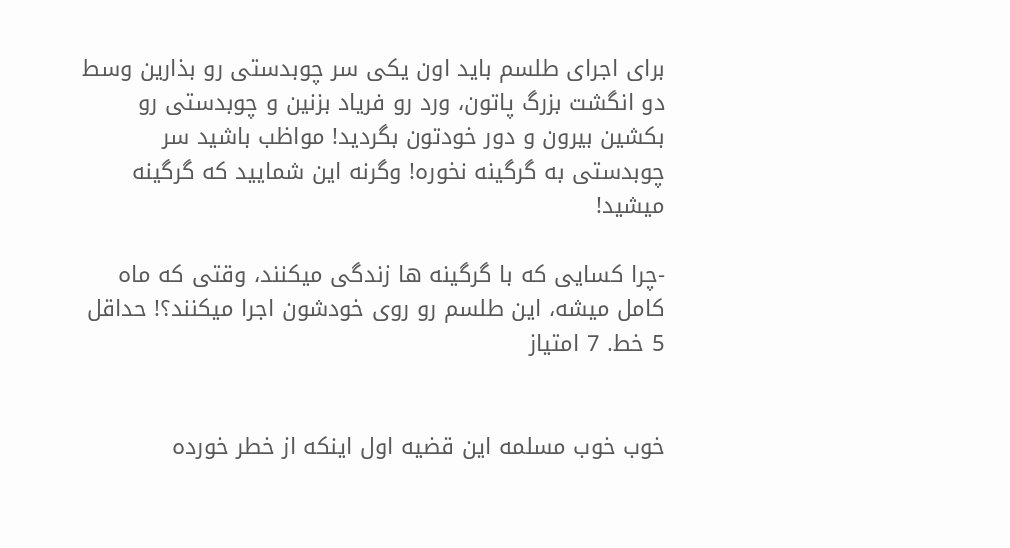برای اجرای طلسم باید اون یکی سر چوبدستی رو بذارین وسط دو انگشت بزرگ پاتون، ورد رو فریاد بزنین و چوبدستی رو بکشین بیرون و دور خودتون بگردید! مواظب باشید سر چوبدستی به گرگینه نخوره! وگرنه این شمایید که گرگینه میشید!

-چرا کسایی که با گرگینه ها زندگی میکنند، وقتی که ماه کامل میشه، این طلسم رو روی خودشون اجرا میکنند؟! حداقل 5 خط. 7 امتیاز


خوب خوب مسلمه این قضیه اول اینکه از خطر خورده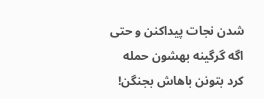شدن نجات پیداکنن و حتی اگه گرگینه بهشون حمله کرد بتونن باهاش بجنگن!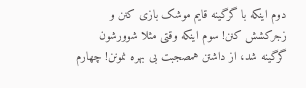دوم اینکه با گرگینه قایم موشک بازی کنن و زجرکشش کنن! سوم اینکه وقتی مثلا شوورشون گرگینه شد، از داشتن همصجبت بی بهره نمونن! چهارم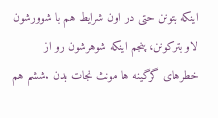اینکه بتونن حتی در اون شرایط هم با شوورشون لاو بترکونن، پنجم اینکه شوهرشون رو از خطرهای گرگینه ها مونث نجات بدن .ششم هم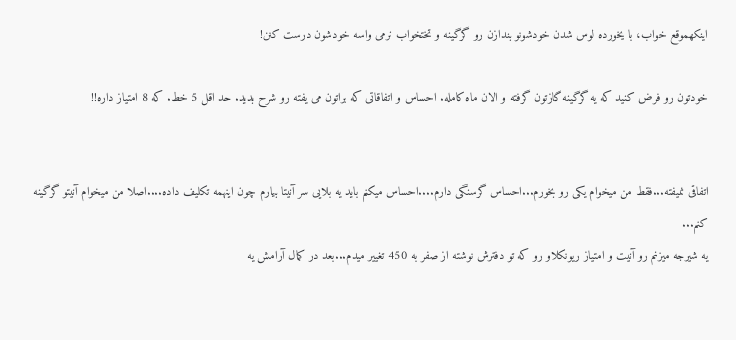اینکهموقع خواب، با یخورده لوس شدن خودشونو بندازن رو گرگینه و تختخواب نرمی واسه خودشون درست کنن!

خودتون رو فرض کنید که یه گرگینه گازتون گرفته و الان ماه کامله. احساس و اتفاقاتی که براتون می یفته رو شرح بدید. حد اقل 5 خط. که 8 امتیاز داره!!


اتفاقی نمیفته...فقط من میخوام یکی رو بخورم...احساس گرسنگی دارم....احساس میکنم باید یه بلایی سر آنیتا بیارم چون اینهمه تکلیف داده....اصلا من میخوام آنیتو گرگینه کنم...
یه شیرجه میزنم رو آنیت و امتیاز ریونکلاو رو که تو دفترش نوشته از صفر به 450 تغییر میدم...بعد در کمال آرامش یه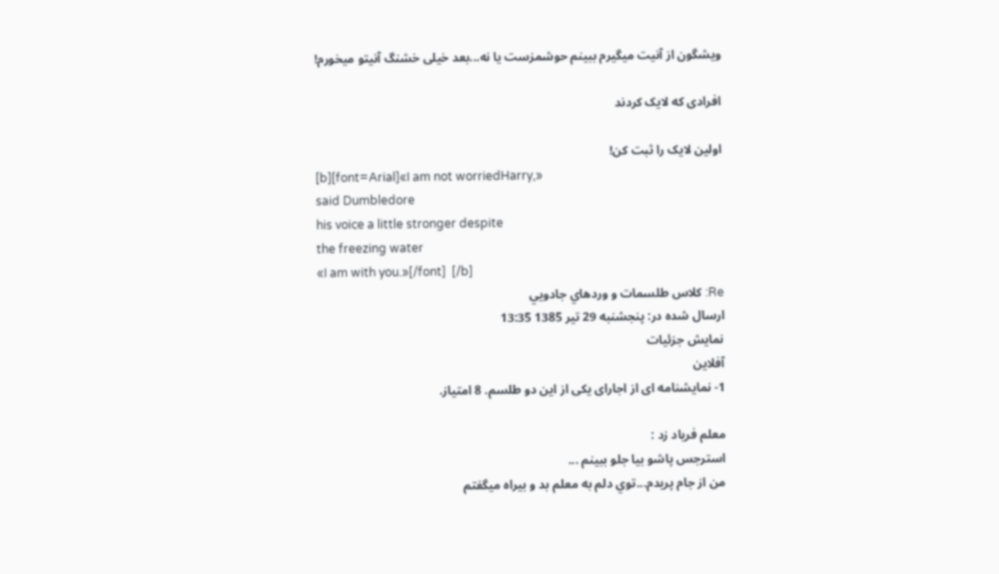ویشگون از آنیت میگیرم ببینم حوشمزست یا نه...بعد خیلی خشنگ آنیتو میخورم!

افرادی که لایک کردند

اولین لایک را ثبت کن!
[b][font=Arial]«I am not worriedHarry,»
said Dumbledore
his voice a little stronger despite
the freezing water
«I am with you.»[/font]  [/b]
Re: كلاس طلسمات و وردهاي جادويي
ارسال شده در: پنجشنبه 29 تیر 1385 13:35
نمایش جزئیات
آفلاین
1- نمایشنامه ای از اجارای یکی از این دو طلسم. 8 امتیاز.

معلم فرياد زد :
استرجس پاشو بيا جلو ببينم ...
من از جام پريدم...توي دلم به معلم بد و بيراه ميگفتم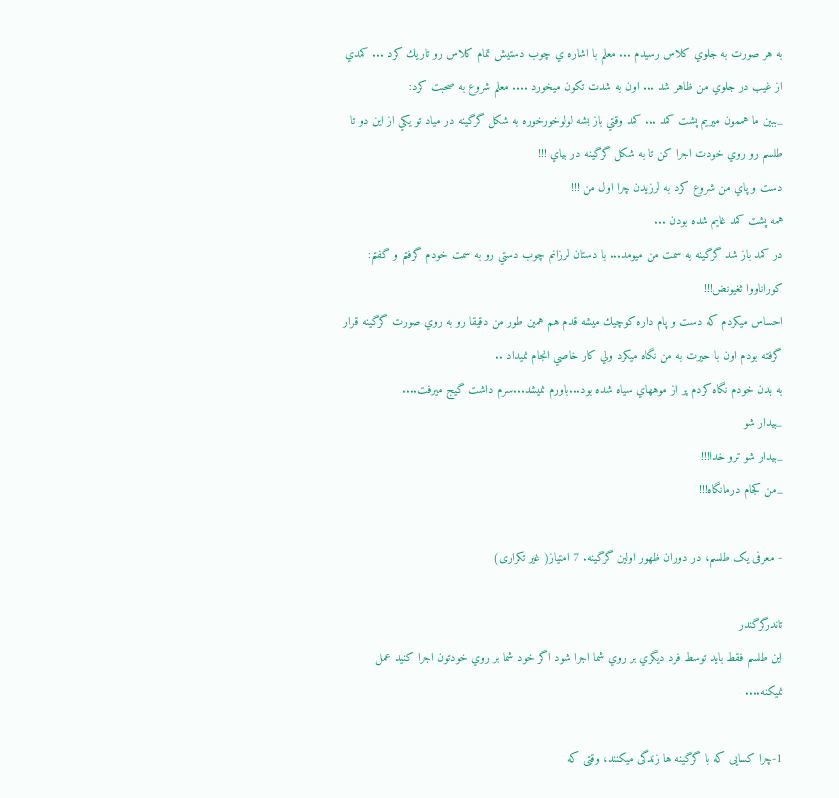به هر صورت به جلوي كلاس رسيدم ... معلم با اشاره ي چوب دستيش تمام كلاس رو تاريك كرد ... كمدي از غيب در جلوي من ظاهر شد ... اون به شدت تكون ميخورد .... معلم شروع به صحبت كرد:
_ببين ما هممون ميريم پشت كمد ... كمد وقتي باز بشه لولوخورخوره به شكل گرگينه در مياد تو يكي از اين دو تا طلسم رو روي خودت اجرا كن تا به شكل گرگينه در بياي !!!
دست و پاي من شروع كرد به لرزيدن چرا اول من !!!
همه پشت كمد غايم شده بودن ...
در كمد باز شد گرگينه به سمت من ميومد... با دستان لرزانم چوب دستي رو به سمت خودم گرفتم و گفتم:
کوراناووا ثغیونض!!!
احساس ميكردم كه دست و پام داره كوچيك ميشه قدم هم همين طور من دقيقا رو به روي صورت گرگينه قرار گرفته بودم اون با حيرت به من نگاه ميكرد ولي كار خاصي انجام نميداد ..
به بدن خودم نگاه كردم پر از موههاي سياه شده بود...باورم نميشد...سرم داشت گيج ميرفت....
_بيدار شو
_بيدار شو ترو خدا!!!
_من كجام درمانگاه!!!

- معرفی یک طلسم، در دوران ظهور اولین گرگینه. 7 امتیاز( غیر تکراری)

تاندرگرگندر
اين طلسم فقط بايد توسط فرد ديگري بر روي شما اجرا شود اگر خود شما بر روي خودتون اجرا كنيد عمل نميكنه....

1-چرا کسایی که با گرگینه ها زندگی میکنند، وقتی که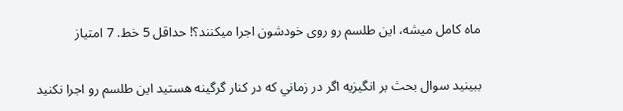ماه کامل میشه، این طلسم رو روی خودشون اجرا میکنند؟! حداقل 5 خط. 7 امتیاز

ببينيد سوال بحث بر انگيزيه اگر در زماني كه در كنار گرگينه هستيد اين طلسم رو اجرا نكنيد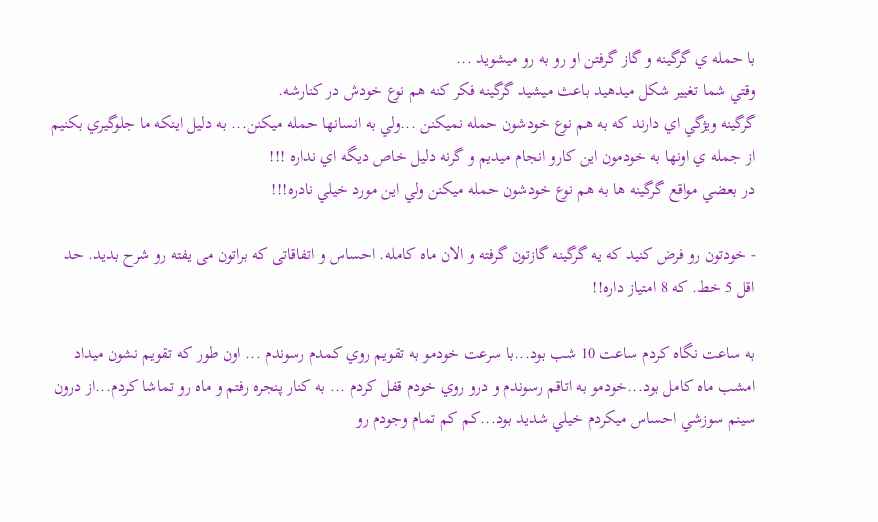با حمله ي گرگينه و گاز گرفتن او رو به رو ميشويد ...
وقتي شما تغيير شكل ميدهيد باعث ميشيد گرگينه فكر كنه هم نوع خودش در كنارشه.
گرگينه ويژگي اي دارند كه به هم نوع خودشون حمله نميكنن ...ولي به انسانها حمله ميكنن... به دليل اينكه ما جلوگيري بكنيم از جمله ي اونها به خودمون اين كارو انجام ميديم و گرنه دليل خاص ديگه اي نداره !!!
در بعضي مواقع گرگينه ها به هم نوع خودشون حمله ميكنن ولي اين مورد خيلي نادره!!!

- خودتون رو فرض کنید که یه گرگینه گازتون گرفته و الان ماه کامله. احساس و اتفاقاتی که براتون می یفته رو شرح بدید. حد اقل 5 خط. که 8 امتیاز داره!!

به ساعت نگاه كردم ساعت 10 شب بود...با سرعت خودمو به تقويم روي كمدم رسوندم ... اون طور كه تقويم نشون ميداد امشب ماه كامل بود...خودمو به اتاقم رسوندم و درو روي خودم قفل كردم ... به كنار پنجره رفتم و ماه رو تماشا كردم...از درون سينم سوزشي احساس ميكردم خيلي شديد بود...كم كم تمام وجودم رو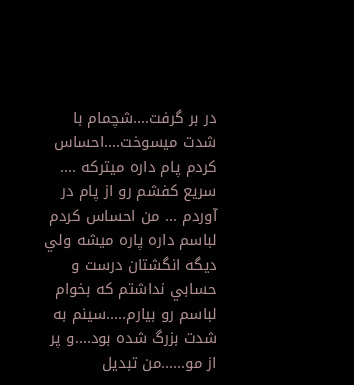در بر گرفت....شچمام با شدت ميسوخت....احساس كردم پام داره ميتركه .... سريع كفشم رو از پام در آوردم ... من احساس كردم لباسم داره پاره ميشه ولي ديگه انگشتان درست و حسابي نداشتم كه بخوام لباسم رو بيارم.....سينم به شدت بزرگ شده بود....و پر از مو......من تبديل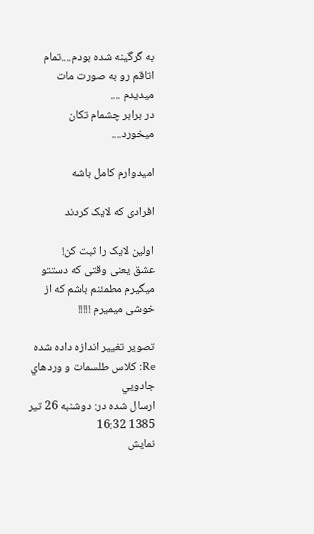به گرگينه شده بودم....تمام اتاقم رو به صورت مات ميديدم ....
در برابر چشمام تكان ميخورد....

اميدوارم كامل باشه

افرادی که لایک کردند

اولین لایک را ثبت کن!
عشق یعنی وقتی که دستتو میگیرم مطمئنم باشم که از خوشی میمیرم !!!!!

تصویر تغییر اندازه داده شده
Re: كلاس طلسمات و وردهاي جادويي
ارسال شده در: دوشنبه 26 تیر 1385 16:32
نمایش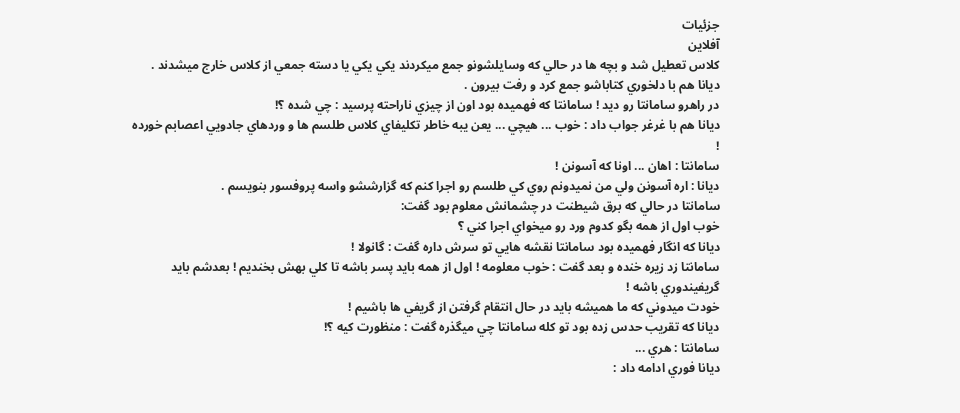جزئیات
آفلاین
کلاس تعطيل شد و بچه ها در حالي که وسايلشونو جمع ميکردند يکي يکي يا دسته جمعي از کلاس خارج ميشدند .
ديانا هم با دلخوري کتاباشو جمع کرد و رفت بيرون .
در راهرو سامانتا رو ديد ! سامانتا که فهميده بود اون از چيزي ناراحته پرسيد : چي شده ؟!
ديانا هم با غرغر جواب داد : خوب ... هيچي ... يعن يبه خاطر تکليفاي کلاس طلسم ها و وردهاي جادويي اعصابم خورده !
سامانتا : اهان ... اونا که آسونن !
ديانا : اره آسونن ولي من نميدونم روي کي طلسم رو اجرا کنم که گزارششو واسه پروفسور بنويسم .
سامانتا در حالي که برق شيطنت در چشمانش معلوم بود گفت:
خوب اول از همه بگو کدوم ورد رو ميخواي اجرا کني ؟
ديانا که انگار فهميده بود سامانتا نقشه هايي تو سرش داره گفت : گانولا !
سامانتا زد زيره خنده و بعد گفت : خوب معلومه ! اول از همه بايد پسر باشه تا کلي بهش بخنديم ! بعدشم بايد گريفيندوري باشه !
خودت ميدوني که ما هميشه بايد در حال انتقام گرفتن از گريفي ها باشيم !
ديانا که تقريب حدس زده بود تو کله سامانتا چي ميگذره گفت : منظورت کيه ؟!
سامانتا : هري ...
ديانا فوري ادامه داد :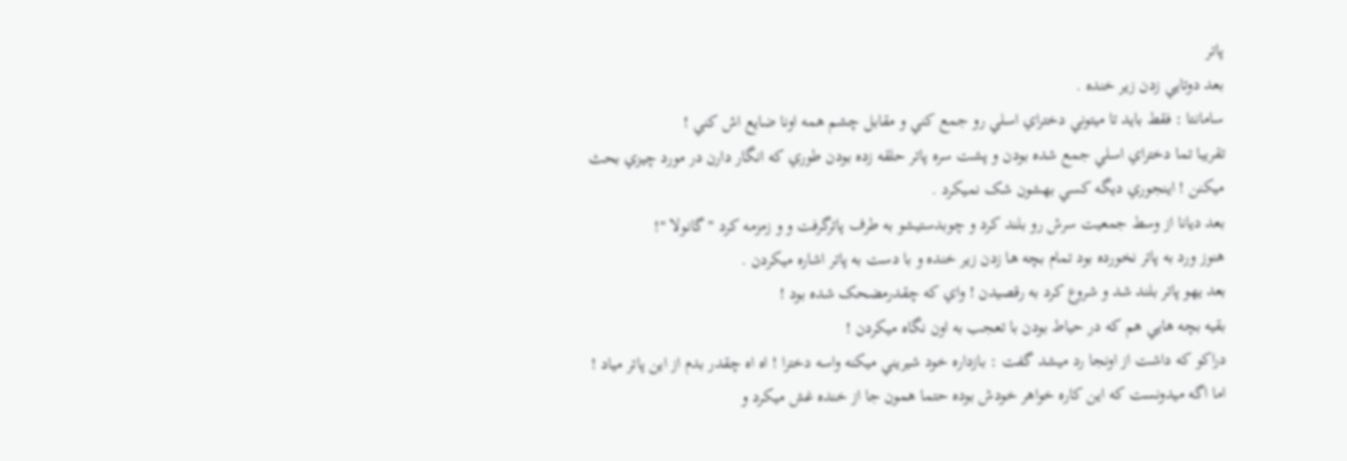پاتر
بعد دوتايي زدن زير خنده .
سامانتا : فقط بايد تا ميتوني دختراي اسلي رو جمع کني و مقابل چشم همه اونا ضايع اش کني !
تقريبا تما دختراي اسلي جمع شده بودن و پشت سره پاتر حلقه زده بودن طوري که انگار دارن در مورد چيزي بحث ميکنن ! اينجوري ديگه کسي بهشون شک نميکرد .
بعد ديانا از وسط جمعيت سرش رو بلند کرد و چوبدستيشو به طرف پاترگرفت و و زمزمه کرد " گانولا "!
هنوز ورد به پاتر نخورده بود تمام بچه ها زدن زير خنده و با دست به پاتر اشاره ميکردن .
بعد يهو پاتر بلند شد و شروع کرد به رقصيدن ! واي که چقدرمضحک شده بود !
بقيه بچه هايي هم که در حياط بودن با تعجب به اون نگاه ميکردن !
دراکو که داشت از اونجا رد ميشد گفت : بازداره خود شيريني ميکنه واسه دخترا ! اه اه چقدر بدم از اين پاتر مياد !
اما اگه ميدونست که اين کاره خواهر خودش بوده حتما همون جا از خنده غش ميکرد و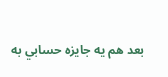بعد هم يه جايزه حسابي به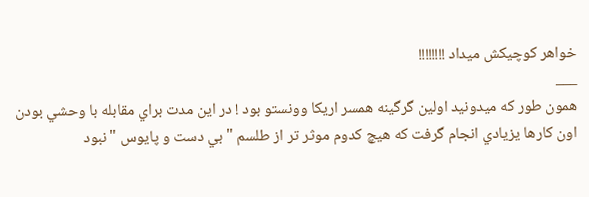خواهر کوچيکش ميداد !!!!!!!!
___
همون طور که ميدونيد اولين گرگينه همسر اريکا وونستو بود ! در اين مدت براي مقابله با وحشي بودن اون کارها يزيادي انجام گرفت که هيچ کدوم موثر تر از طلسم " بي دست و پايوس "نبود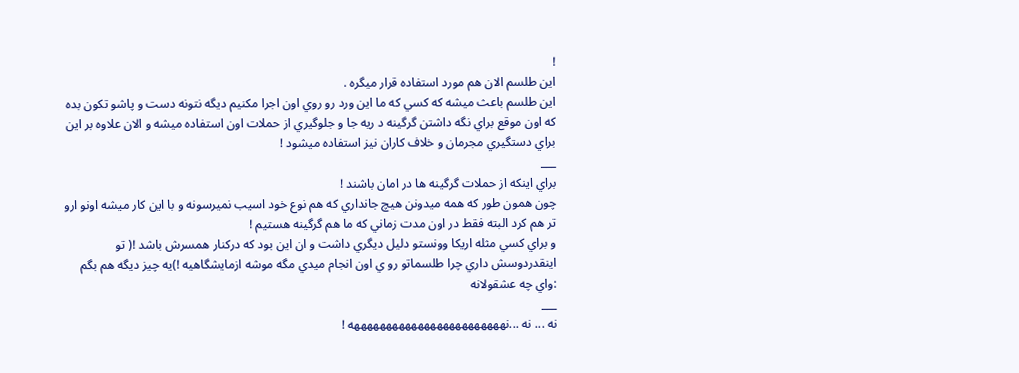!
اين طلسم الان هم مورد استفاده قرار ميگره .
اين طلسم باعث ميشه که کسي که ما اين ورد رو روي اون اجرا مکنيم ديگه نتونه دست و پاشو تکون بده که اون موقع براي نگه داشتن گرگينه د ريه جا و جلوگيري از حملات اون استفاده ميشه و الان علاوه بر اين براي دستگيري مجرمان و خلاف کاران نيز استفاده ميشود !
___
براي اينکه از حملات گرگينه ها در امان باشند !
چون همون طور که همه ميدونن هيچ جانداري که هم نوع خود اسيب نميرسونه و با اين کار ميشه اونو ارو تر هم کرد البته فقط در اون مدت زماني که ما هم گرگينه هستيم !
و براي کسي مثله اريکا وونستو دليل ديگري داشت و ان اين بود که درکنار همسرش باشد !( تو اينقدردوسش داري چرا طلسماتو رو ي اون انجام ميدي مگه موشه ازمايشگاهيه !)يه چيز ديگه هم بگم :واي چه عشقولانه
___
نه ... نه ...نههههههههههههههههههههههههه !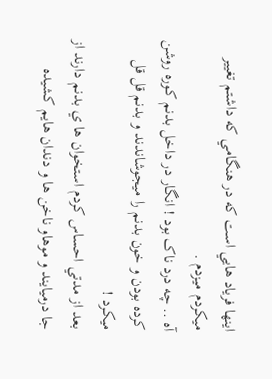اينها فرياد هايي است که در هنگامي که داشتم تغيير ميکردم ميزدم .
آه .. چه درد ناک بود ! انگار در داخل بدنم کوره روشن کرده بودن و خون بدنم را ميجوشاندند و بدنم قل قل ميکرد !
بعد از مدتي احساس کردم استخوان ها ي بدنم دارند از جا درميايند و موهاو ناخن ها و دندان هايم کشيده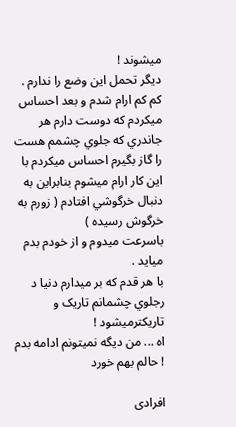ميشوند !
ديگر تحمل اين وضع را ندارم .
کم کم ارام شدم و بعد احساس ميکردم که دوست دارم هر جاندري که جلوي چشمم هست را گاز بگيرم احساس ميکردم با اين کار ارام ميشوم بنابراين به دنبال خرگوشي افتادم ( زورم به خرگوش رسيده )
باسرعت ميدوم و از خودم بدم ميايد .
با هر قدم که بر ميدارم دنيا د رجلوي چشمانم تاريک و تاريکترميشود !
اه ... من ديگه نميتونم ادامه بدم ! حالم بهم خورد

افرادی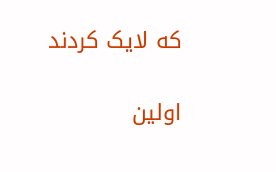که لایک کردند

اولین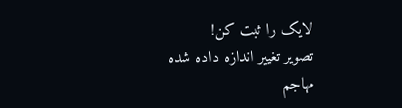لایک را ثبت کن!
تصویر تغییر اندازه داده شده
مهاجم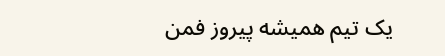یک تیم همیشه پیروز فمن